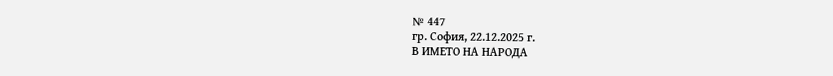№ 447
гр. София, 22.12.2025 г.
В ИМЕТО НА НАРОДА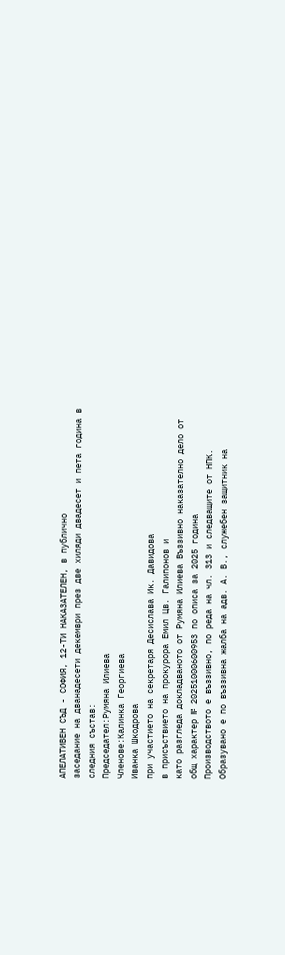АПЕЛАТИВЕН СЪД - СОФИЯ, 12-ТИ НАКАЗАТЕЛЕН, в публично
заседание на дванадесети декември през две хиляди двадесет и пета година в
следния състав:
Председател:Румяна Илиева
Членове:Калинка Георгиева
Иванка Шкодрова
при участието на секретаря Десислава Ик. Давидова
в присъствието на прокурора Емил Цв. Галипонов и
като разгледа докладваното от Румяна Илиева Въззивно наказателно дело от
общ характер № 20251000600953 по описа за 2025 година
Производството е въззивно, по реда на чл. 313 и следващите от НПК.
Образувано е по въззивна жалба на адв. А. В., служебен защитник на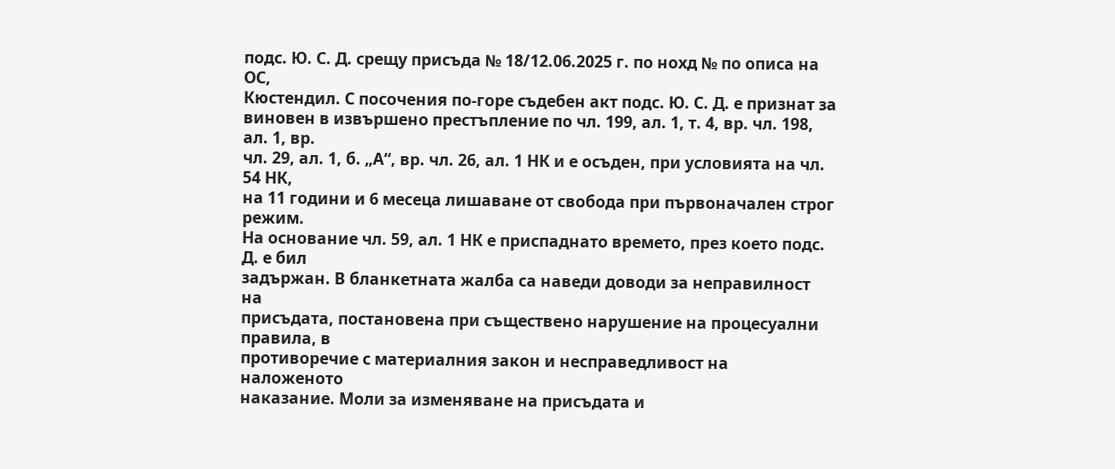подс. Ю. С. Д. срещу присъда № 18/12.06.2025 г. по нохд № по описа на ОС,
Кюстендил. С посочения по-горе съдебен акт подс. Ю. С. Д. е признат за
виновен в извършено престъпление по чл. 199, ал. 1, т. 4, вр. чл. 198, ал. 1, вр.
чл. 29, ал. 1, б. „А“, вр. чл. 26, ал. 1 НК и е осъден, при условията на чл. 54 НК,
на 11 години и 6 месеца лишаване от свобода при първоначален строг режим.
На основание чл. 59, ал. 1 НК е приспаднато времето, през което подс. Д. е бил
задържан. В бланкетната жалба са наведи доводи за неправилност на
присъдата, постановена при съществено нарушение на процесуални правила, в
противоречие с материалния закон и несправедливост на наложеното
наказание. Моли за изменяване на присъдата и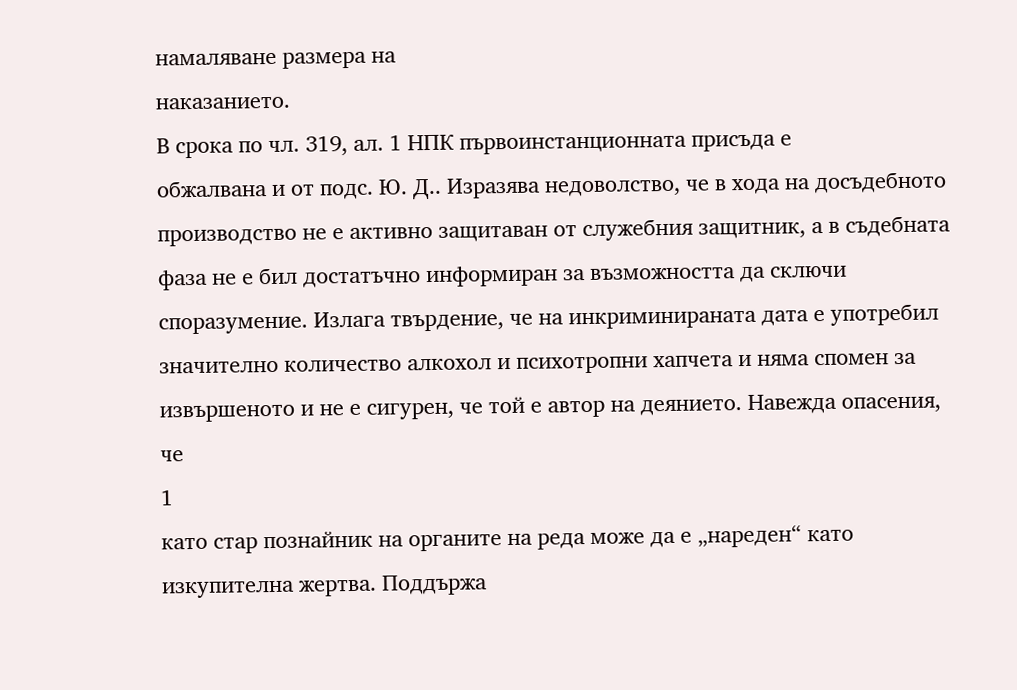намаляване размера на
наказанието.
В срока по чл. 319, ал. 1 НПК първоинстанционната присъда е
обжалвана и от подс. Ю. Д.. Изразява недоволство, че в хода на досъдебното
производство не е активно защитаван от служебния защитник, а в съдебната
фаза не е бил достатъчно информиран за възможността да сключи
споразумение. Излага твърдение, че на инкриминираната дата е употребил
значително количество алкохол и психотропни хапчета и няма спомен за
извършеното и не е сигурен, че той е автор на деянието. Навежда опасения, че
1
като стар познайник на органите на реда може да е „нареден“ като
изкупителна жертва. Поддържа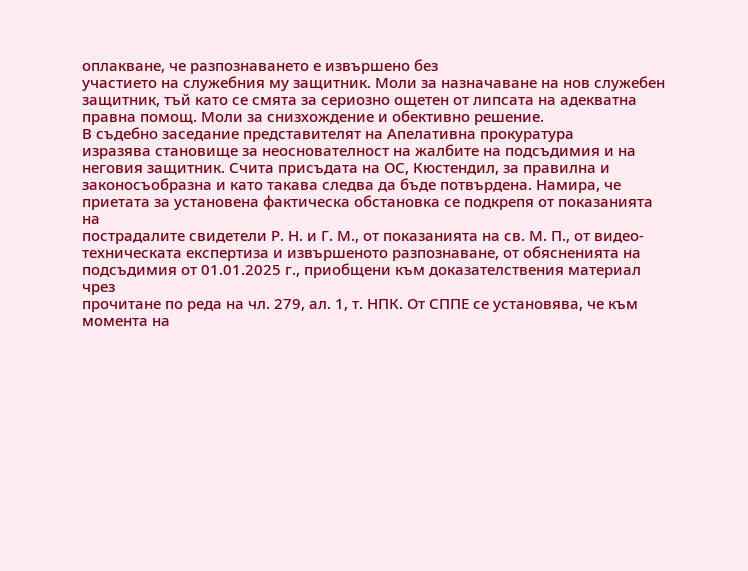оплакване, че разпознаването е извършено без
участието на служебния му защитник. Моли за назначаване на нов служебен
защитник, тъй като се смята за сериозно ощетен от липсата на адекватна
правна помощ. Моли за снизхождение и обективно решение.
В съдебно заседание представителят на Апелативна прокуратура
изразява становище за неоснователност на жалбите на подсъдимия и на
неговия защитник. Счита присъдата на ОС, Кюстендил, за правилна и
законосъобразна и като такава следва да бъде потвърдена. Намира, че
приетата за установена фактическа обстановка се подкрепя от показанията на
пострадалите свидетели Р. Н. и Г. М., от показанията на св. М. П., от видео-
техническата експертиза и извършеното разпознаване, от обясненията на
подсъдимия от 01.01.2025 г., приобщени към доказателствения материал чрез
прочитане по реда на чл. 279, ал. 1, т. НПК. От СППЕ се установява, че към
момента на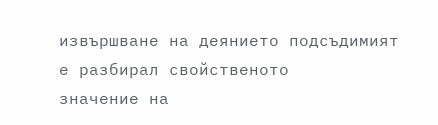извършване на деянието подсъдимият е разбирал свойственото
значение на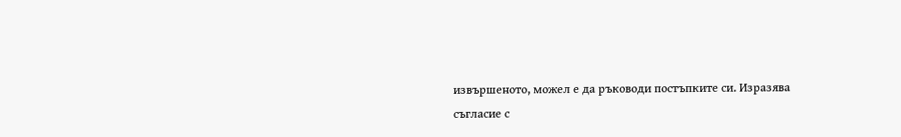извършеното, можел е да ръководи постъпките си. Изразява
съгласие с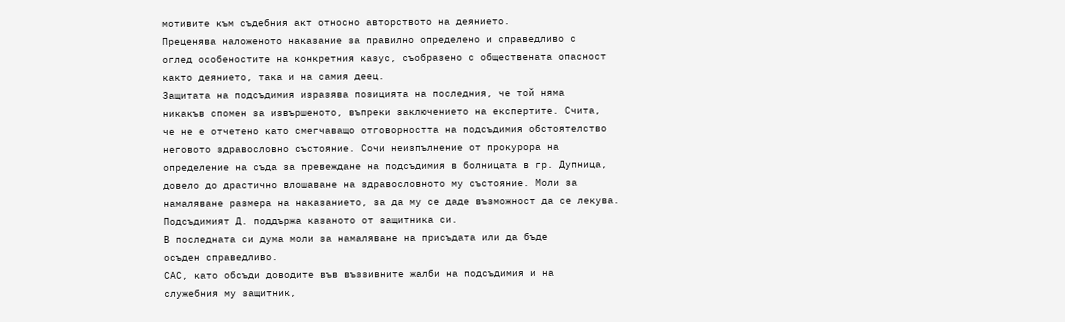мотивите към съдебния акт относно авторството на деянието.
Преценява наложеното наказание за правилно определено и справедливо с
оглед особеностите на конкретния казус, съобразено с обществената опасност
както деянието, така и на самия деец.
Защитата на подсъдимия изразява позицията на последния, че той няма
никакъв спомен за извършеното, въпреки заключението на експертите. Счита,
че не е отчетено като смегчаващо отговорността на подсъдимия обстоятелство
неговото здравословно състояние. Сочи неизпълнение от прокурора на
определение на съда за превеждане на подсъдимия в болницата в гр. Дупница,
довело до драстично влошаване на здравословното му състояние. Моли за
намаляване размера на наказанието, за да му се даде възможност да се лекува.
Подсъдимият Д. поддържа казаното от защитника си.
В последната си дума моли за намаляване на присъдата или да бъде
осъден справедливо.
САС, като обсъди доводите във въззивните жалби на подсъдимия и на
служебния му защитник,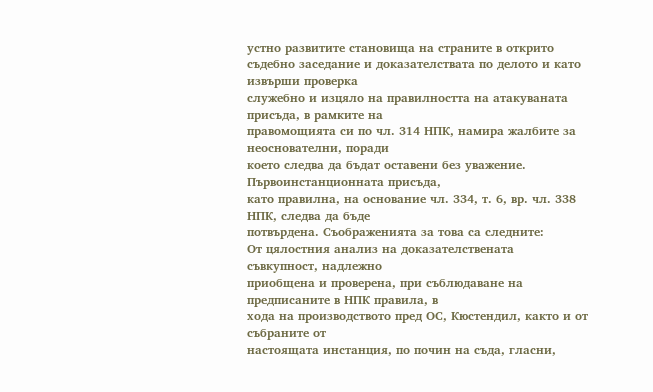устно развитите становища на страните в открито
съдебно заседание и доказателствата по делото и като извърши проверка
служебно и изцяло на правилността на атакуваната присъда, в рамките на
правомощията си по чл. 314 НПК, намира жалбите за неоснователни, поради
което следва да бъдат оставени без уважение. Първоинстанционната присъда,
като правилна, на основание чл. 334, т. 6, вр. чл. 338 НПК, следва да бъде
потвърдена. Съображенията за това са следните:
От цялостния анализ на доказателствената съвкупност, надлежно
приобщена и проверена, при съблюдаване на предписаните в НПК правила, в
хода на производството пред ОС, Кюстендил, както и от събраните от
настоящата инстанция, по почин на съда, гласни,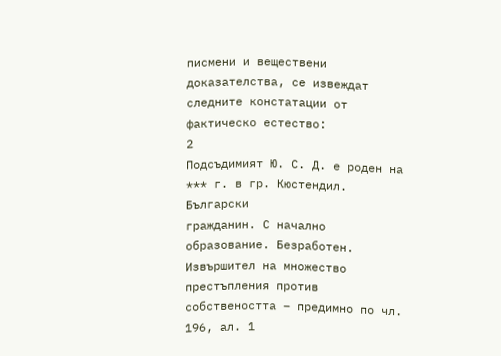писмени и веществени
доказателства, се извеждат следните констатации от фактическо естество:
2
Подсъдимият Ю. С. Д. е роден на *** г. в гр. Кюстендил. Български
гражданин. С начално образование. Безработен. Извършител на множество
престъпления против собствеността – предимно по чл. 196, ал. 1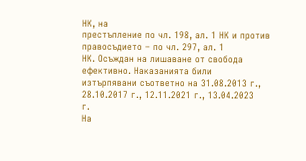НК, на
престъпление по чл. 198, ал. 1 НК и против правосъдието – по чл. 297, ал. 1
НК. Осъждан на лишаване от свобода ефективно. Наказанията били
изтърпявани съответно на 31.08.2013 г., 28.10.2017 г., 12.11.2021 г., 13.04.2023
г.
На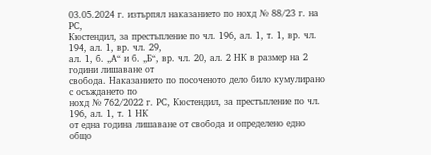03.05.2024 г. изтърпял наказанието по нохд № 88/23 г. на РС,
Кюстендил, за престъпление по чл. 196, ал. 1, т. 1, вр. чл. 194, ал. 1, вр. чл. 29,
ал. 1, б. „А“ и б. „Б“, вр. чл. 20, ал. 2 НК в размер на 2 години лишаване от
свобода. Наказанието по посоченото дело било кумулирано с осъждането по
нохд № 762/2022 г. РС, Кюстендил, за престъпление по чл. 196, ал. 1, т. 1 НК
от една година лишаване от свобода и определено едно общо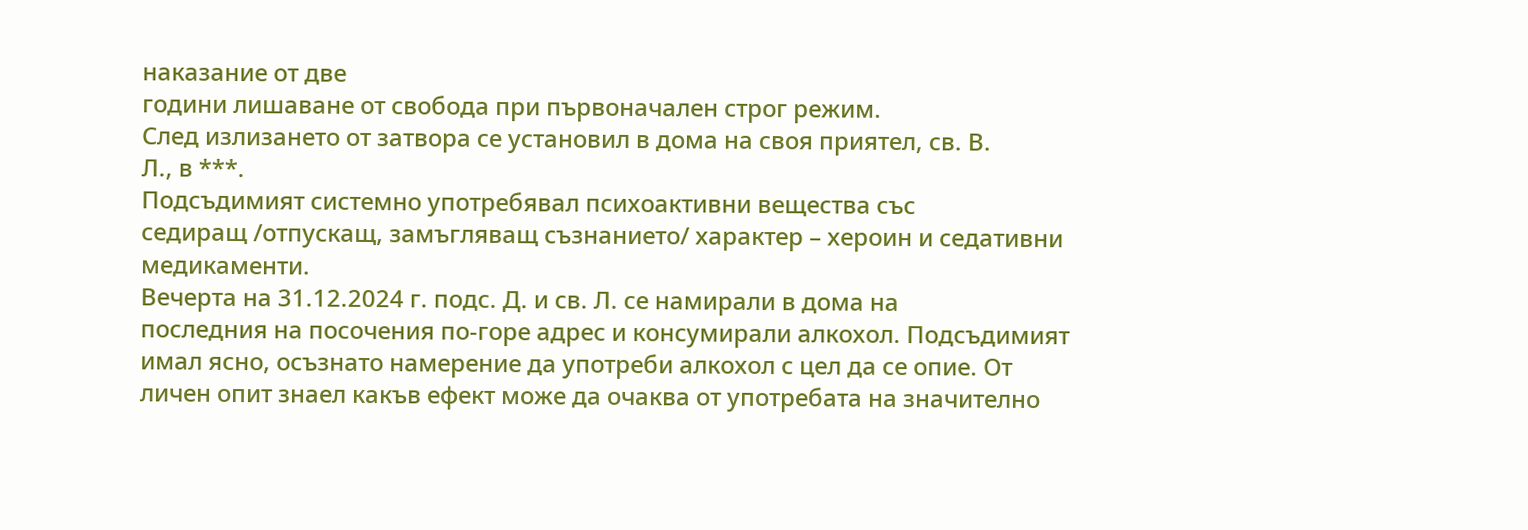наказание от две
години лишаване от свобода при първоначален строг режим.
След излизането от затвора се установил в дома на своя приятел, св. В.
Л., в ***.
Подсъдимият системно употребявал психоактивни вещества със
седиращ /отпускащ, замъгляващ съзнанието/ характер – хероин и седативни
медикаменти.
Вечерта на 31.12.2024 г. подс. Д. и св. Л. се намирали в дома на
последния на посочения по-горе адрес и консумирали алкохол. Подсъдимият
имал ясно, осъзнато намерение да употреби алкохол с цел да се опие. От
личен опит знаел какъв ефект може да очаква от употребата на значително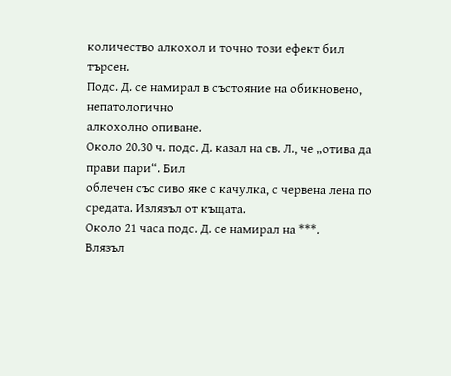количество алкохол и точно този ефект бил търсен.
Подс. Д. се намирал в състояние на обикновено, непатологично
алкохолно опиване.
Около 20.30 ч. подс. Д. казал на св. Л., че „отива да прави пари“. Бил
облечен със сиво яке с качулка, с червена лена по средата. Излязъл от къщата.
Около 21 часа подс. Д. се намирал на ***.
Влязъл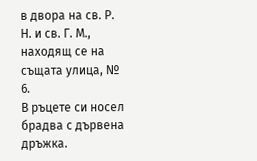в двора на св. Р. Н. и св. Г. М., находящ се на същата улица, № 6.
В ръцете си носел брадва с дървена дръжка.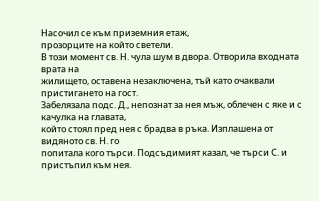Насочил се към приземния етаж,
прозорците на който светели.
В този момент св. Н. чула шум в двора. Отворила входната врата на
жилището, оставена незаключена, тъй като очаквали пристигането на гост.
Забелязала подс. Д., непознат за нея мъж, облечен с яке и с качулка на главата,
който стоял пред нея с брадва в ръка. Изплашена от видяното св. Н. го
попитала кого търси. Подсъдимият казал, че търси С. и пристъпил към нея.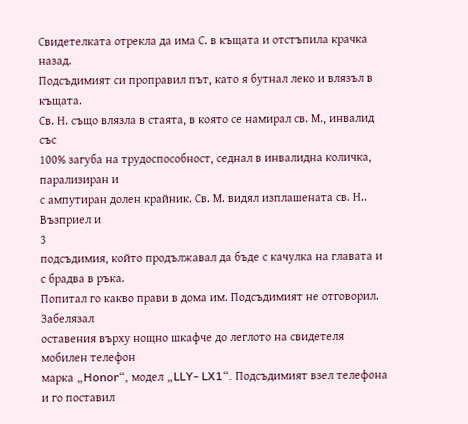Свидетелката отрекла да има С. в къщата и отстъпила крачка назад.
Подсъдимият си проправил път, като я бутнал леко и влязъл в къщата.
Св. Н. също влязла в стаята, в която се намирал св. М., инвалид със
100% загуба на трудоспособност, седнал в инвалидна количка, парализиран и
с ампутиран долен крайник. Св. М. видял изплашената св. Н.. Възприел и
3
подсъдимия, който продължавал да бъде с качулка на главата и с брадва в ръка.
Попитал го какво прави в дома им. Подсъдимият не отговорил. Забелязал
оставения върху нощно шкафче до леглото на свидетеля мобилен телефон
марка „Honor“, модел „LLY- LX1“. Подсъдимият взел телефона и го поставил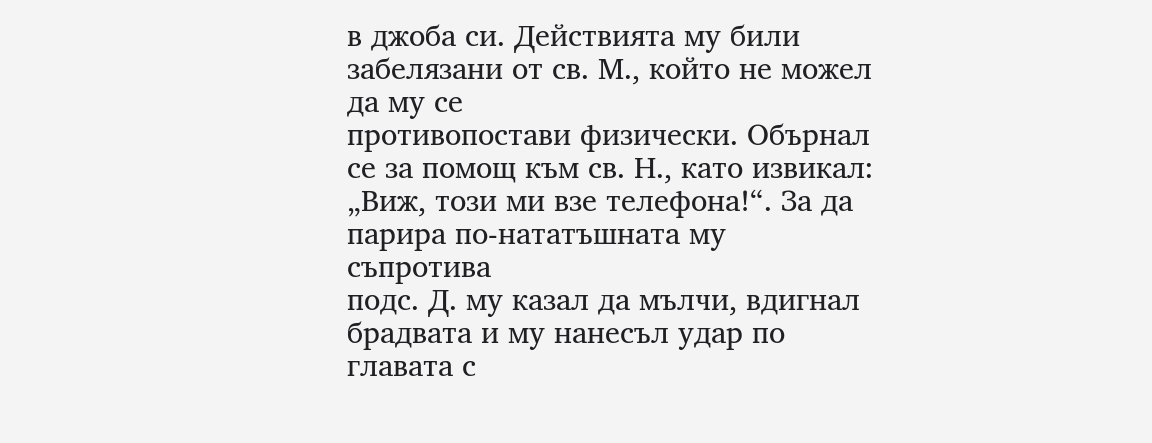в джоба си. Действията му били забелязани от св. М., който не можел да му се
противопостави физически. Обърнал се за помощ към св. Н., като извикал:
„Виж, този ми взе телефона!“. За да парира по-нататъшната му съпротива
подс. Д. му казал да мълчи, вдигнал брадвата и му нанесъл удар по главата с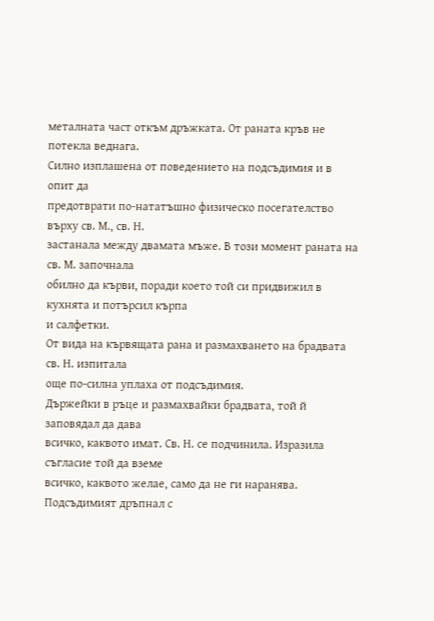металната част откъм дръжката. От раната кръв не потекла веднага.
Силно изплашена от поведението на подсъдимия и в опит да
предотврати по-нататъшно физическо посегателство върху св. М., св. Н.
застанала между двамата мъже. В този момент раната на св. М. започнала
обилно да кърви, поради което той си придвижил в кухнята и потърсил кърпа
и салфетки.
От вида на кървящата рана и размахването на брадвата св. Н. изпитала
още по-силна уплаха от подсъдимия.
Държейки в ръце и размахвайки брадвата, той й заповядал да дава
всичко, каквото имат. Св. Н. се подчинила. Изразила съгласие той да вземе
всичко, каквото желае, само да не ги наранява.
Подсъдимият дръпнал с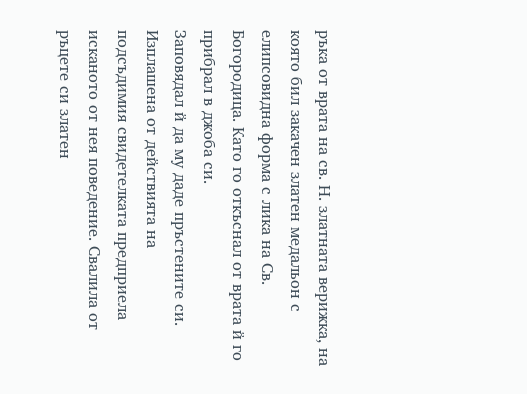ръка от врата на св. Н. златната верижка, на
която бил закачен златен медальон с елипсовидна форма с лика на Св.
Богородица. Като го откъснал от врата й го прибрал в джоба си.
Заповядал й да му даде пръстените си. Изплашена от действията на
подсъдимия свидетелката предприела исканото от нея поведение. Свалила от
ръцете си златен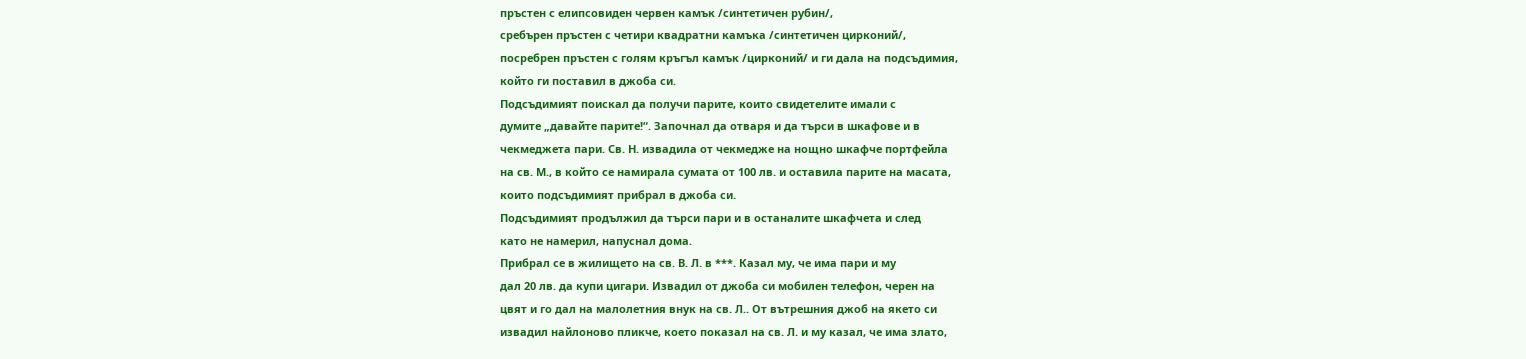пръстен с елипсовиден червен камък /синтетичен рубин/,
сребърен пръстен с четири квадратни камъка /синтетичен цирконий/,
посребрен пръстен с голям кръгъл камък /цирконий/ и ги дала на подсъдимия,
който ги поставил в джоба си.
Подсъдимият поискал да получи парите, които свидетелите имали с
думите „давайте парите!“. Започнал да отваря и да търси в шкафове и в
чекмеджета пари. Св. Н. извадила от чекмедже на нощно шкафче портфейла
на св. М., в който се намирала сумата от 100 лв. и оставила парите на масата,
които подсъдимият прибрал в джоба си.
Подсъдимият продължил да търси пари и в останалите шкафчета и след
като не намерил, напуснал дома.
Прибрал се в жилището на св. В. Л. в ***. Казал му, че има пари и му
дал 20 лв. да купи цигари. Извадил от джоба си мобилен телефон, черен на
цвят и го дал на малолетния внук на св. Л.. От вътрешния джоб на якето си
извадил найлоново пликче, което показал на св. Л. и му казал, че има злато,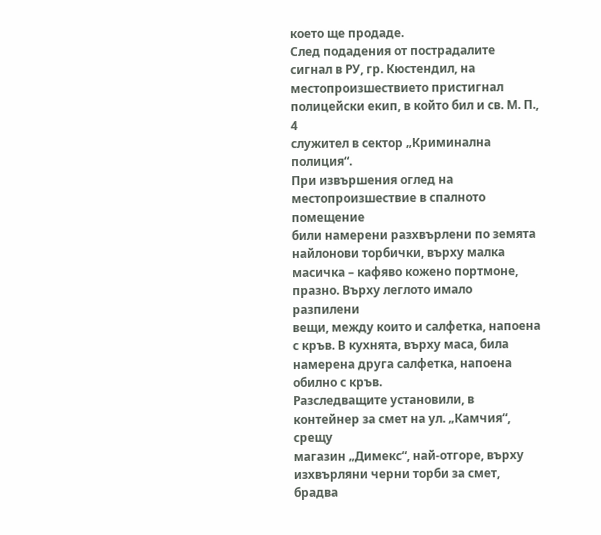което ще продаде.
След подадения от пострадалите сигнал в РУ, гр. Кюстендил, на
местопроизшествието пристигнал полицейски екип, в който бил и св. М. П.,
4
служител в сектор „Криминална полиция“.
При извършения оглед на местопроизшествие в спалното помещение
били намерени разхвърлени по земята найлонови торбички, върху малка
масичка – кафяво кожено портмоне, празно. Върху леглото имало разпилени
вещи, между които и салфетка, напоена с кръв. В кухнята, върху маса, била
намерена друга салфетка, напоена обилно с кръв.
Разследващите установили, в контейнер за смет на ул. „Камчия“, срещу
магазин „Димекс“, най-отгоре, върху изхвърляни черни торби за смет, брадва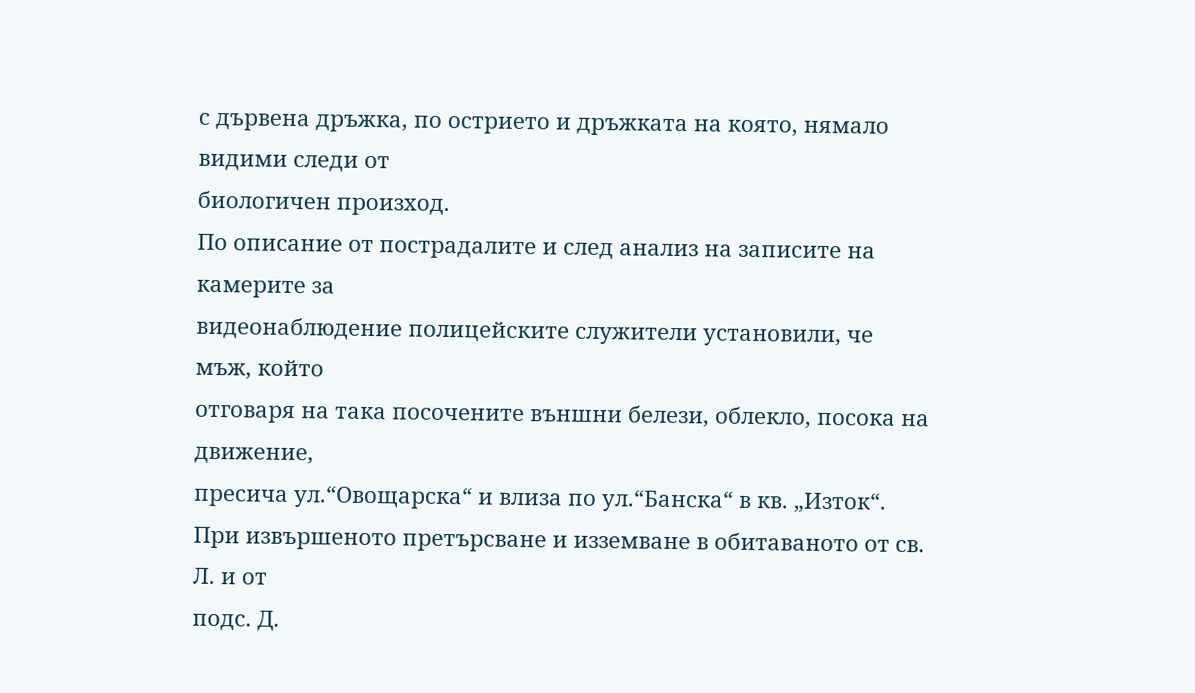с дървена дръжка, по острието и дръжката на която, нямало видими следи от
биологичен произход.
По описание от пострадалите и след анализ на записите на камерите за
видеонаблюдение полицейските служители установили, че мъж, който
отговаря на така посочените външни белези, облекло, посока на движение,
пресича ул.“Овощарска“ и влиза по ул.“Банска“ в кв. „Изток“.
При извършеното претърсване и изземване в обитаваното от св. Л. и от
подс. Д.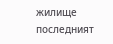жилище последният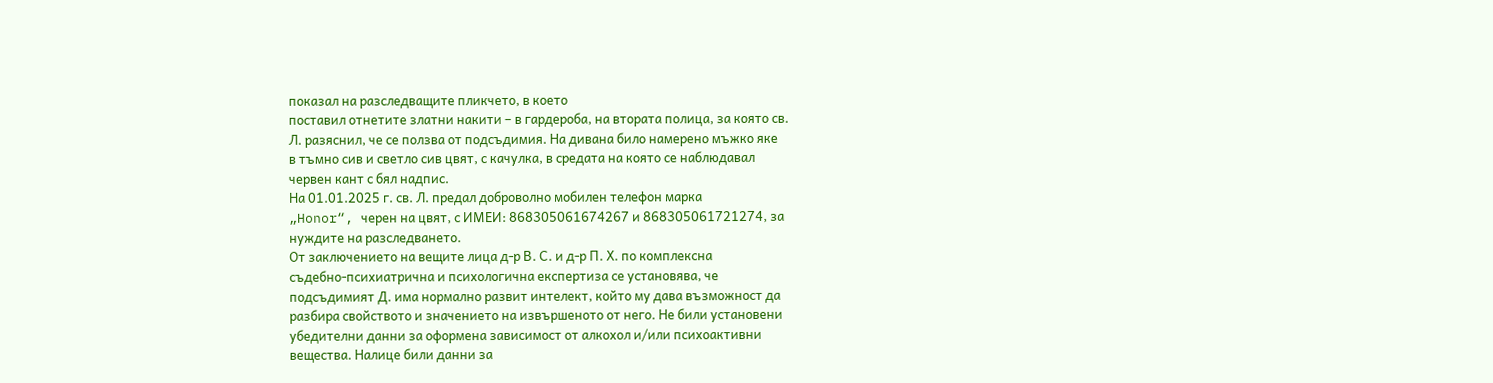показал на разследващите пликчето, в което
поставил отнетите златни накити – в гардероба, на втората полица, за която св.
Л. разяснил, че се ползва от подсъдимия. На дивана било намерено мъжко яке
в тъмно сив и светло сив цвят, с качулка, в средата на която се наблюдавал
червен кант с бял надпис.
На 01.01.2025 г. св. Л. предал доброволно мобилен телефон марка
„Honor“, черен на цвят, с ИМЕИ: 868305061674267 и 868305061721274, за
нуждите на разследването.
От заключението на вещите лица д-р В. С. и д-р П. Х. по комплексна
съдебно-психиатрична и психологична експертиза се установява, че
подсъдимият Д. има нормално развит интелект, който му дава възможност да
разбира свойството и значението на извършеното от него. Не били установени
убедителни данни за оформена зависимост от алкохол и/или психоактивни
вещества. Налице били данни за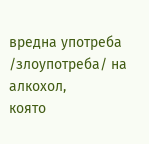вредна употреба /злоупотреба/ на алкохол,
която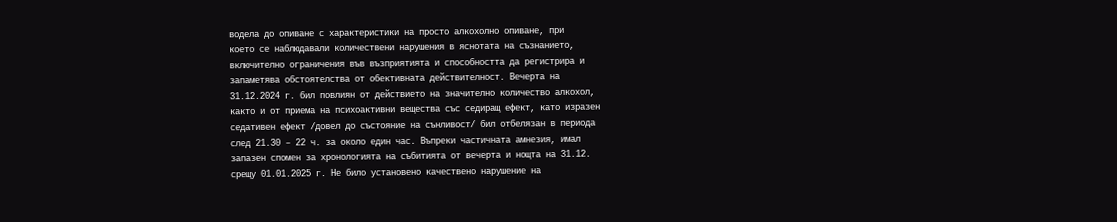водела до опиване с характеристики на просто алкохолно опиване, при
което се наблюдавали количествени нарушения в яснотата на съзнанието,
включително ограничения във възприятията и способността да регистрира и
запаметява обстоятелства от обективната действителност. Вечерта на
31.12.2024 г. бил повлиян от действието на значително количество алкохол,
както и от приема на психоактивни вещества със седиращ ефект, като изразен
седативен ефект /довел до състояние на сънливост/ бил отбелязан в периода
след 21.30 – 22 ч. за около един час. Въпреки частичната амнезия, имал
запазен спомен за хронологията на събитията от вечерта и нощта на 31.12.
срещу 01.01.2025 г. Не било установено качествено нарушение на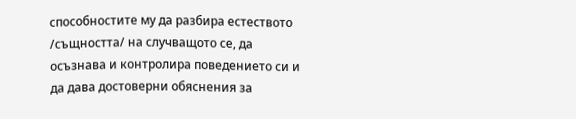способностите му да разбира естеството /същността/ на случващото се, да
осъзнава и контролира поведението си и да дава достоверни обяснения за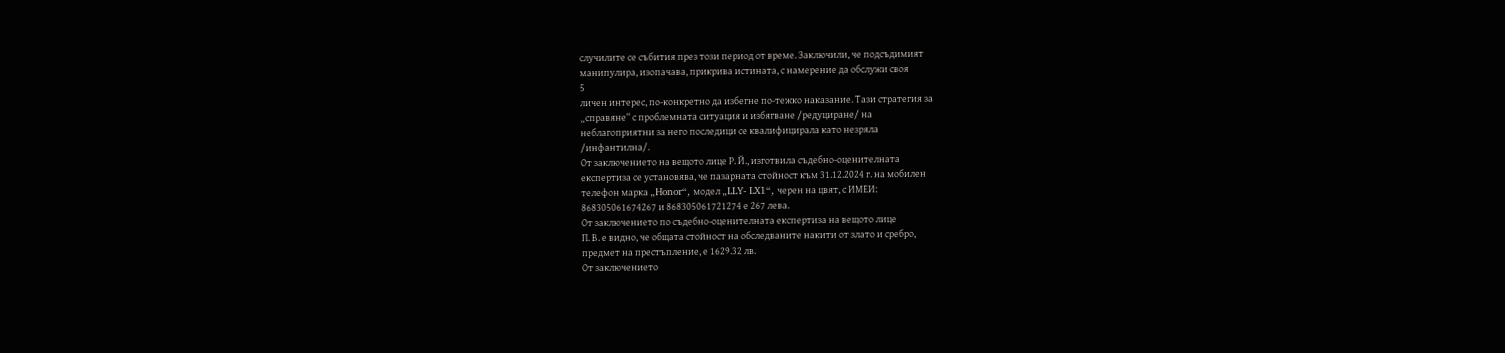случилите се събития през този период от време. Заключили, че подсъдимият
манипулира, изопачава, прикрива истината, с намерение да обслужи своя
5
личен интерес, по-конкретно да избегне по-тежко наказание. Тази стратегия за
„справяне“ с проблемната ситуация и избягване /редуциране/ на
неблагоприятни за него последици се квалифицирала като незряла
/инфантилна/.
От заключението на вещото лице Р. Й., изготвила съдебно-оценителната
експертиза се установява, че пазарната стойност към 31.12.2024 г. на мобилен
телефон марка „Honor“, модел „LLY- LX1“, черен на цвят, с ИМЕИ:
868305061674267 и 868305061721274 е 267 лева.
От заключението по съдебно-оценителната експертиза на вещото лице
П. В. е видно, че общата стойност на обследваните накити от злато и сребро,
предмет на престъпление, е 1629.32 лв.
От заключението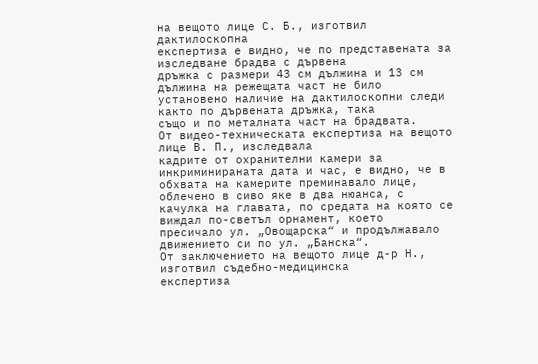на вещото лице С. Б., изготвил дактилоскопна
експертиза е видно, че по представената за изследване брадва с дървена
дръжка с размери 43 см дължина и 13 см дължина на режещата част не било
установено наличие на дактилоскопни следи както по дървената дръжка, така
също и по металната част на брадвата.
От видео-техническата експертиза на вещото лице В. П., изследвала
кадрите от охранителни камери за инкриминираната дата и час, е видно, че в
обхвата на камерите преминавало лице, облечено в сиво яке в два нюанса, с
качулка на главата, по средата на която се виждал по-светъл орнамент, което
пресичало ул. „Овощарска“ и продължавало движението си по ул. „Банска“.
От заключението на вещото лице д-р Н., изготвил съдебно-медицинска
експертиза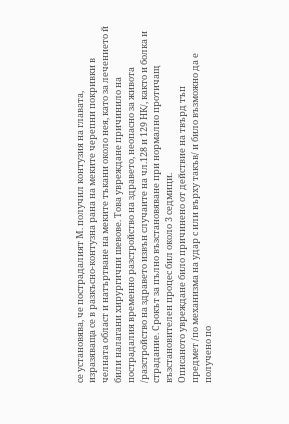се установява, че пострадалият М. получил контузия на главата,
изразяваща се в разкъсно-контузна рана на меките черепни покривки в
челната област и натъртване на меките тъкани около нея, като за лечението й
били налагани хирургични шевове. Това увреждане причинило на
пострадалия временно разстройство на здравето, неопасно за живота
/разстройство на здравето извън случаите на чл.128 и 129 НК/, както и болка и
страдание. Срокът за пълно възстановяване при нормално протичащ
възстановителен процес бил около 3 седмици.
Описаното увреждане било причинено от действие на твърд тъп
предмет /по механизма на удар с или върху такъв/ и било възможно да е
получено по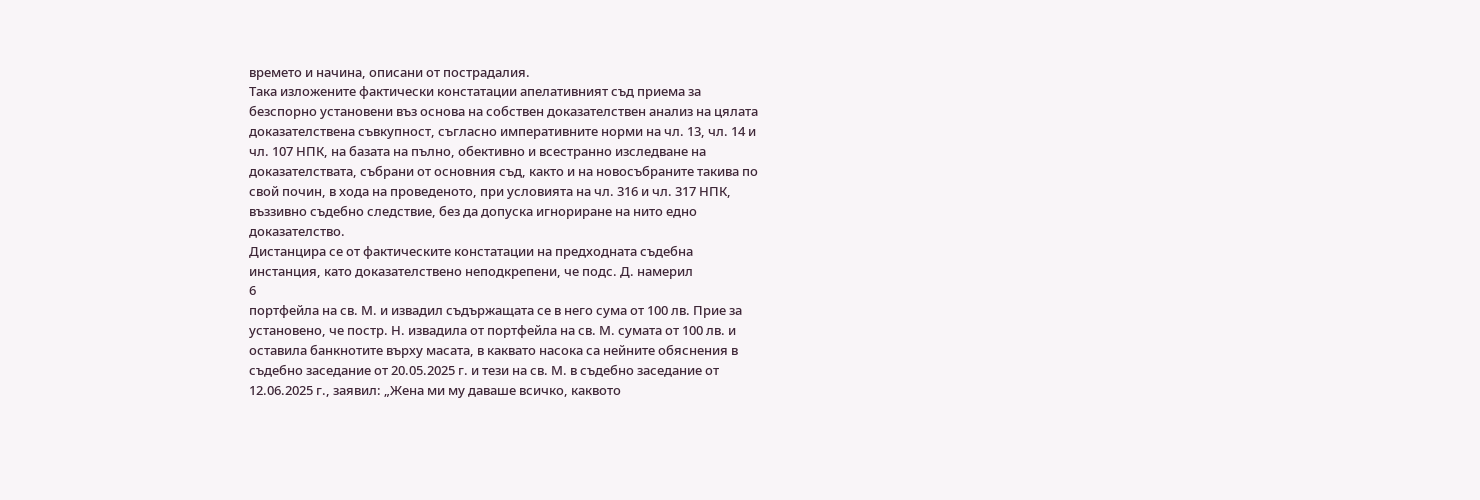времето и начина, описани от пострадалия.
Така изложените фактически констатации апелативният съд приема за
безспорно установени въз основа на собствен доказателствен анализ на цялата
доказателствена съвкупност, съгласно императивните норми на чл. 13, чл. 14 и
чл. 107 НПК, на базата на пълно, обективно и всестранно изследване на
доказателствата, събрани от основния съд, както и на новосъбраните такива по
свой почин, в хода на проведеното, при условията на чл. 316 и чл. 317 НПК,
въззивно съдебно следствие, без да допуска игнориране на нито едно
доказателство.
Дистанцира се от фактическите констатации на предходната съдебна
инстанция, като доказателствено неподкрепени, че подс. Д. намерил
6
портфейла на св. М. и извадил съдържащата се в него сума от 100 лв. Прие за
установено, че постр. Н. извадила от портфейла на св. М. сумата от 100 лв. и
оставила банкнотите върху масата, в каквато насока са нейните обяснения в
съдебно заседание от 20.05.2025 г. и тези на св. М. в съдебно заседание от
12.06.2025 г., заявил: „Жена ми му даваше всичко, каквото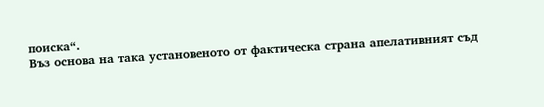поиска“.
Въз основа на така установеното от фактическа страна апелативният съд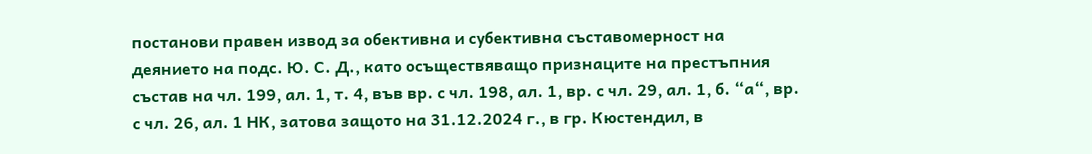постанови правен извод за обективна и субективна съставомерност на
деянието на подс. Ю. С. Д., като осъществяващо признаците на престъпния
състав на чл. 199, ал. 1, т. 4, във вр. с чл. 198, ал. 1, вр. с чл. 29, ал. 1, б. “а“, вр.
с чл. 26, ал. 1 НК, затова защото на 31.12.2024 г., в гр. Кюстендил, в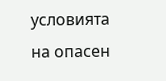условията
на опасен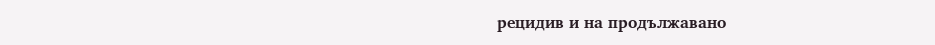рецидив и на продължавано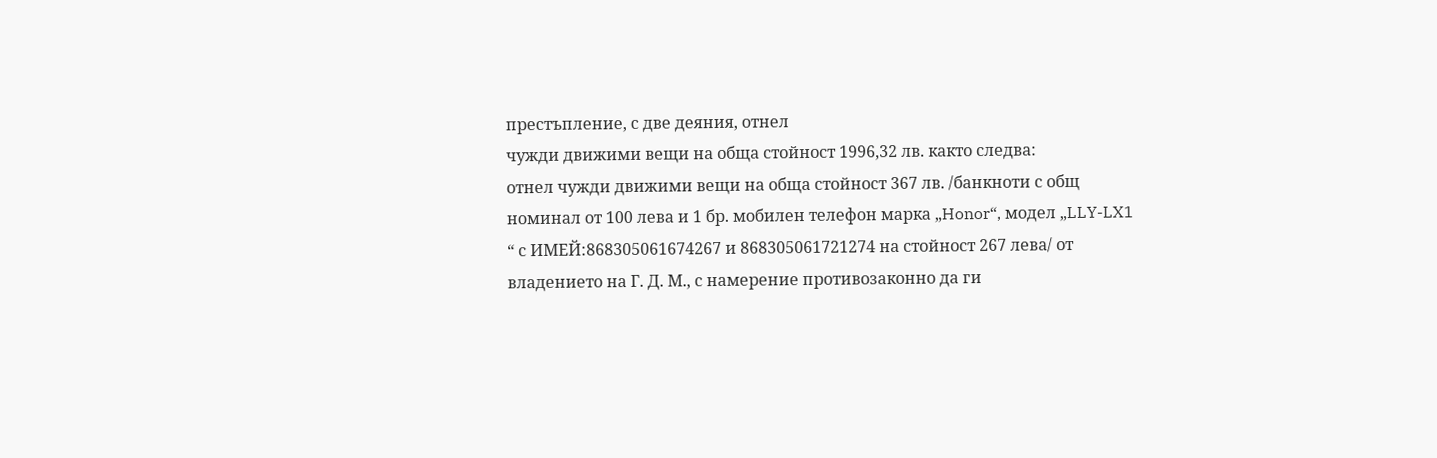престъпление, с две деяния, отнел
чужди движими вещи на обща стойност 1996,32 лв. както следва:
отнел чужди движими вещи на обща стойност 367 лв. /банкноти с общ
номинал от 100 лева и 1 бр. мобилен телефон марка „Honor“, модел „LLY-LX1
“ с ИМЕЙ:868305061674267 и 868305061721274 на стойност 267 лева/ от
владението на Г. Д. М., с намерение противозаконно да ги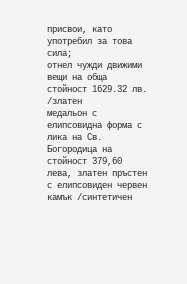присвои, като
употребил за това сила;
отнел чужди движими вещи на обща стойност 1629.32 лв. /златен
медальон с елипсовидна форма с лика на Св. Богородица на стойност 379,60
лева, златен пръстен с елипсовиден червен камък /синтетичен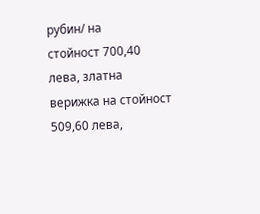рубин/ на
стойност 700,40 лева, златна верижка на стойност 509,60 лева,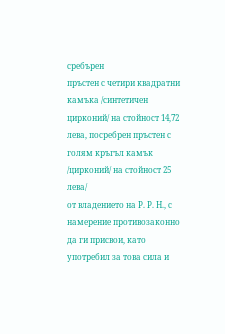сребърен
пръстен с четири квадратни камъка /синтетичен цирконий/ на стойност 14,72
лева, посребрен пръстен с голям кръгъл камък /цирконий/ на стойност 25 лева/
от владението на Р. Р. Н., с намерение противозаконно да ги присвои, като
употребил за това сила и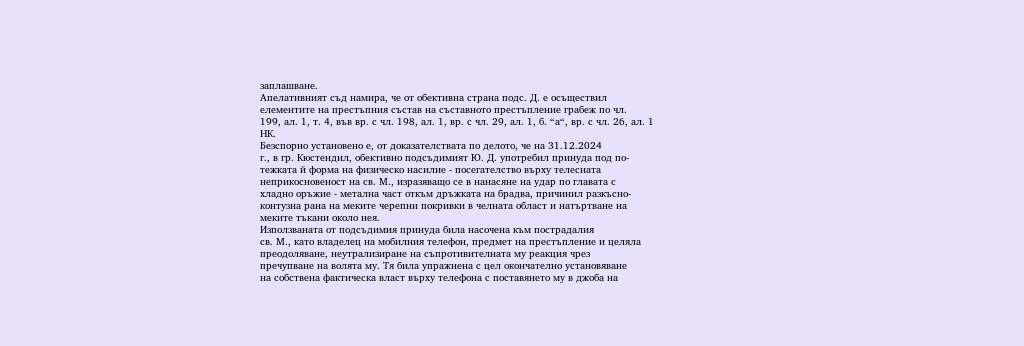заплашване.
Апелативният съд намира, че от обективна страна подс. Д. е осъществил
елементите на престъпния състав на съставното престъпление грабеж по чл.
199, ал. 1, т. 4, във вр. с чл. 198, ал. 1, вр. с чл. 29, ал. 1, б. “а“, вр. с чл. 26, ал. 1
НК.
Безспорно установено е, от доказателствата по делото, че на 31.12.2024
г., в гр. Кюстендил, обективно подсъдимият Ю. Д. употребил принуда под по-
тежката й форма на физическо насилие - посегателство върху телесната
неприкосновеност на св. М., изразяващо се в нанасяне на удар по главата с
хладно оръжие - метална част откъм дръжката на брадва, причинил разкъсно-
контузна рана на меките черепни покривки в челната област и натъртване на
меките тъкани около нея.
Използваната от подсъдимия принуда била насочена към пострадалия
св. М., като владелец на мобилния телефон, предмет на престъпление и целяла
преодоляване, неутрализиране на съпротивителната му реакция чрез
пречупване на волята му. Тя била упражнена с цел окончателно установяване
на собствена фактическа власт върху телефона с поставянето му в джоба на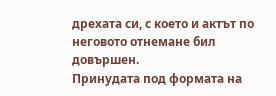дрехата си, с което и актът по неговото отнемане бил довършен.
Принудата под формата на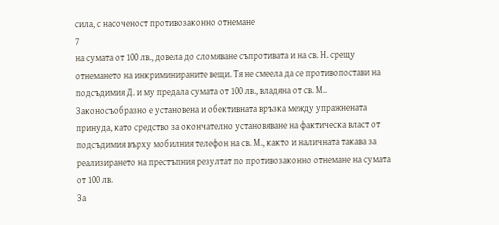сила, с насоченост противозаконно отнемане
7
на сумата от 100 лв., довела до сломяване съпротивата и на св. Н. срещу
отнемането на инкриминираните вещи. Тя не смеела да се противопостави на
подсъдимия Д. и му предала сумата от 100 лв., владяна от св. М..
Законосъобразно е установена и обективната връзка между упражнената
принуда, като средство за окончателно установяване на фактическа власт от
подсъдимия върху мобилния телефон на св. М., както и наличната такава за
реализирането на престъпния резултат по противозаконно отнемане на сумата
от 100 лв.
За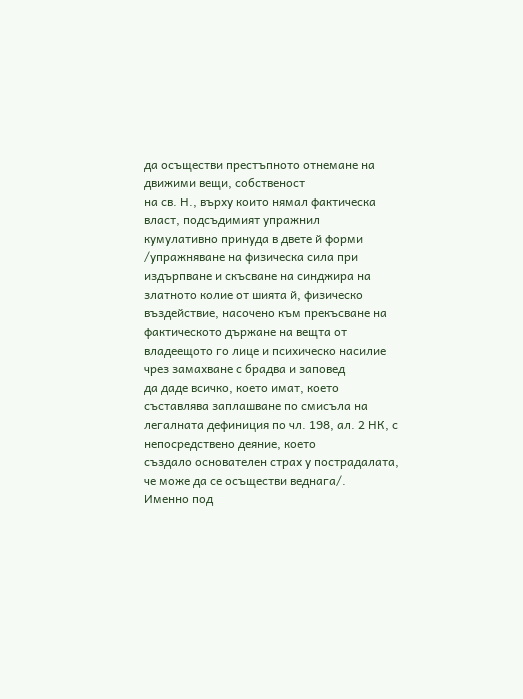да осъществи престъпното отнемане на движими вещи, собственост
на св. Н., върху които нямал фактическа власт, подсъдимият упражнил
кумулативно принуда в двете й форми /упражняване на физическа сила при
издърпване и скъсване на синджира на златното колие от шията й, физическо
въздействие, насочено към прекъсване на фактическото държане на вещта от
владеещото го лице и психическо насилие чрез замахване с брадва и заповед
да даде всичко, което имат, което съставлява заплашване по смисъла на
легалната дефиниция по чл. 198, ал. 2 НК, с непосредствено деяние, което
създало основателен страх у пострадалата, че може да се осъществи веднага/.
Именно под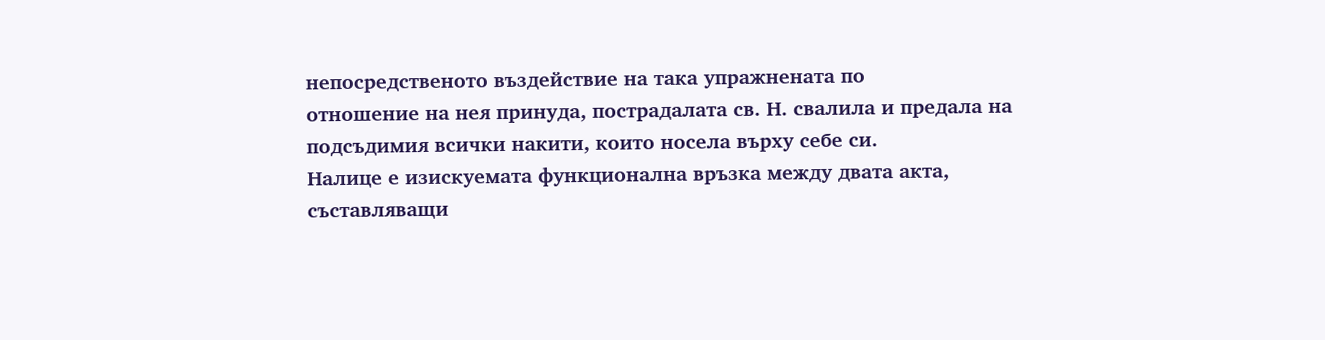непосредственото въздействие на така упражнената по
отношение на нея принуда, пострадалата св. Н. свалила и предала на
подсъдимия всички накити, които носела върху себе си.
Налице е изискуемата функционална връзка между двата акта,
съставляващи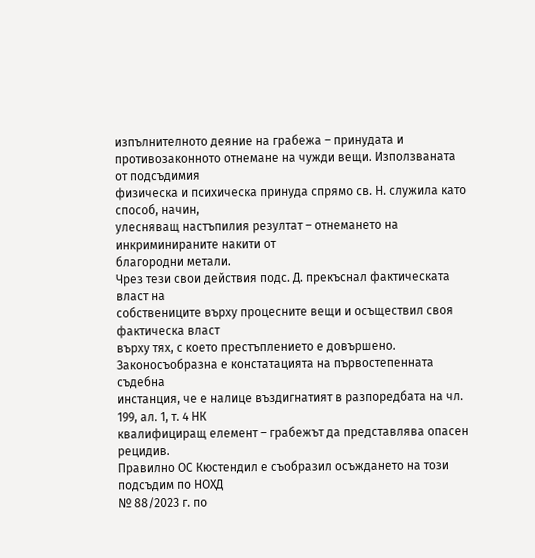изпълнителното деяние на грабежа – принудата и
противозаконното отнемане на чужди вещи. Използваната от подсъдимия
физическа и психическа принуда спрямо св. Н. служила като способ, начин,
улесняващ настъпилия резултат – отнемането на инкриминираните накити от
благородни метали.
Чрез тези свои действия подс. Д. прекъснал фактическата власт на
собствениците върху процесните вещи и осъществил своя фактическа власт
върху тях, с което престъплението е довършено.
Законосъобразна е констатацията на първостепенната съдебна
инстанция, че е налице въздигнатият в разпоредбата на чл. 199, ал. 1, т. 4 НК
квалифициращ елемент – грабежът да представлява опасен рецидив.
Правилно ОС Кюстендил е съобразил осъждането на този подсъдим по НОХД
№ 88/2023 г. по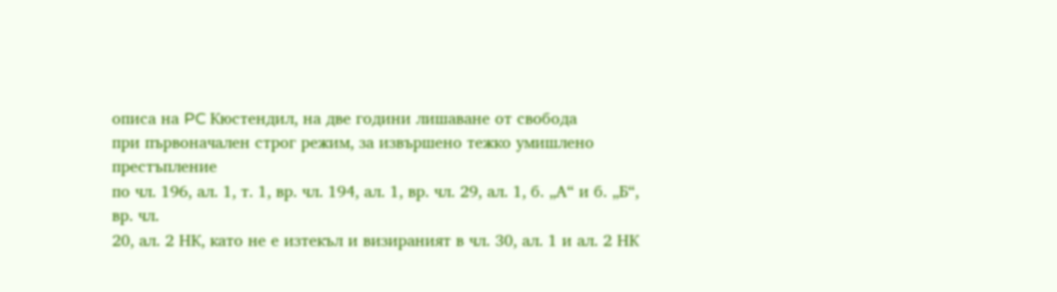описа на PC Кюстендил, на две години лишаване от свобода
при първоначален строг режим, за извършено тежко умишлено престъпление
по чл. 196, ал. 1, т. 1, вр. чл. 194, ал. 1, вр. чл. 29, ал. 1, б. „А“ и б. „Б“, вр. чл.
20, ал. 2 НК, като не е изтекъл и визираният в чл. 30, ал. 1 и ал. 2 НК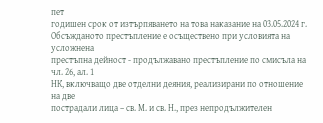пет
годишен срок от изтърпяването на това наказание на 03.05.2024 г.
Обсъжданото престъпление е осъществено при условията на усложнена
престъпна дейност - продължавано престъпление по смисъла на чл. 26, ал. 1
НК, включващо две отделни деяния, реализирани по отношение на две
пострадали лица – св. М. и св. Н., през непродължителен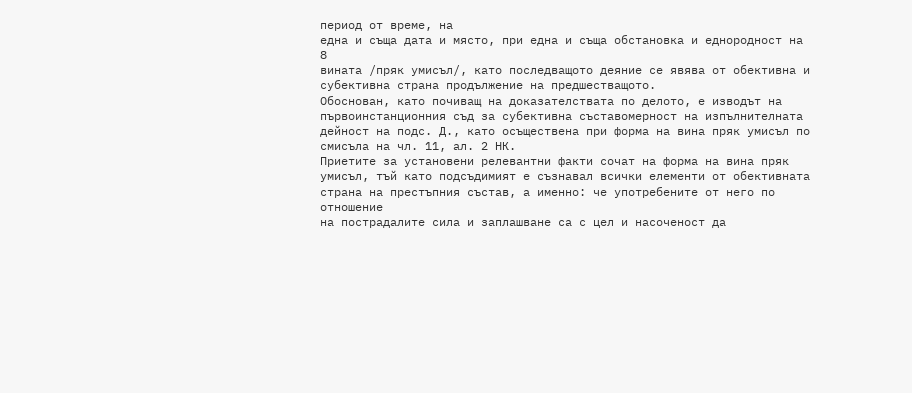период от време, на
една и съща дата и място, при една и съща обстановка и еднородност на
8
вината /пряк умисъл/, като последващото деяние се явява от обективна и
субективна страна продължение на предшестващото.
Обоснован, като почиващ на доказателствата по делото, е изводът на
първоинстанционния съд за субективна съставомерност на изпълнителната
дейност на подс. Д., като осъществена при форма на вина пряк умисъл по
смисъла на чл. 11, ал. 2 НК.
Приетите за установени релевантни факти сочат на форма на вина пряк
умисъл, тъй като подсъдимият е съзнавал всички елементи от обективната
страна на престъпния състав, а именно: че употребените от него по отношение
на пострадалите сила и заплашване са с цел и насоченост да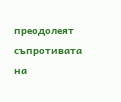преодолеят
съпротивата на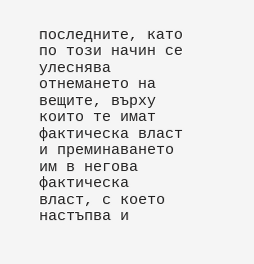последните, като по този начин се улеснява отнемането на
вещите, върху които те имат фактическа власт и преминаването им в негова
фактическа власт, с което настъпва и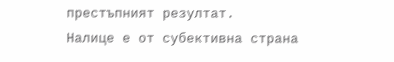престъпният резултат.
Налице е от субективна страна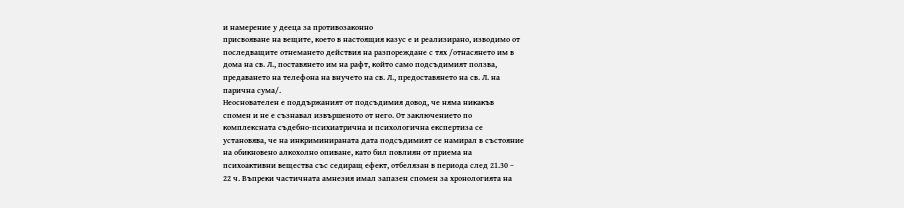и намерение у дееца за противозаконно
присвояване на вещите, което в настоящия казус е и реализирано, изводимо от
последващите отнемането действия на разпореждане с тях /отнасянето им в
дома на св. Л., поставянето им на рафт, който само подсъдимият ползва,
предаването на телефона на внучето на св. Л., предоставянето на св. Л. на
парична сума/.
Неоснователен е поддържаният от подсъдимия довод, че няма никакъв
спомен и не е съзнавал извършеното от него. От заключението по
комплексната съдебно-психиатрична и психологична експертиза се
установява, че на инкриминираната дата подсъдимият се намирал в състояние
на обикновено алкохолно опиване, като бил повлиян от приема на
психоактивни вещества със седиращ ефект, отбелязан в периода след 21.30 –
22 ч. Въпреки частичната амнезия имал запазен спомен за хронологията на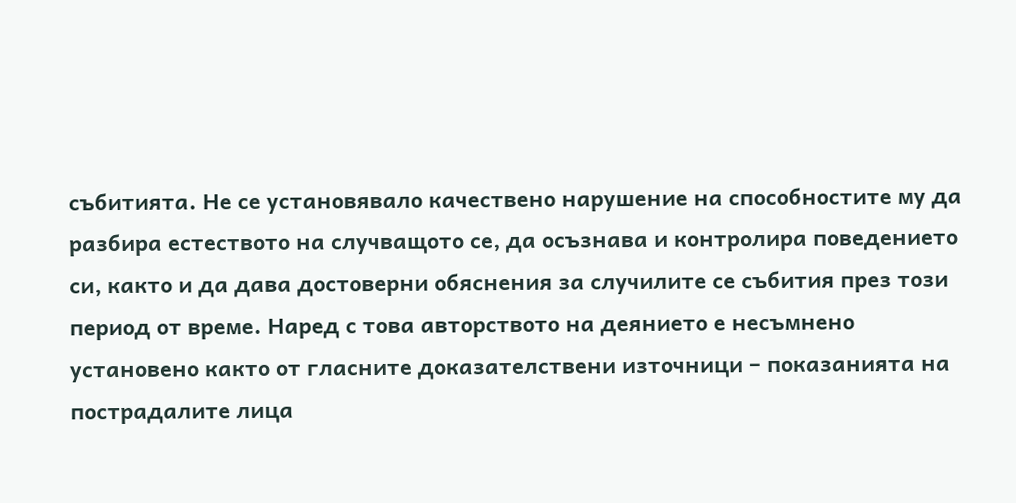събитията. Не се установявало качествено нарушение на способностите му да
разбира естеството на случващото се, да осъзнава и контролира поведението
си, както и да дава достоверни обяснения за случилите се събития през този
период от време. Наред с това авторството на деянието е несъмнено
установено както от гласните доказателствени източници – показанията на
пострадалите лица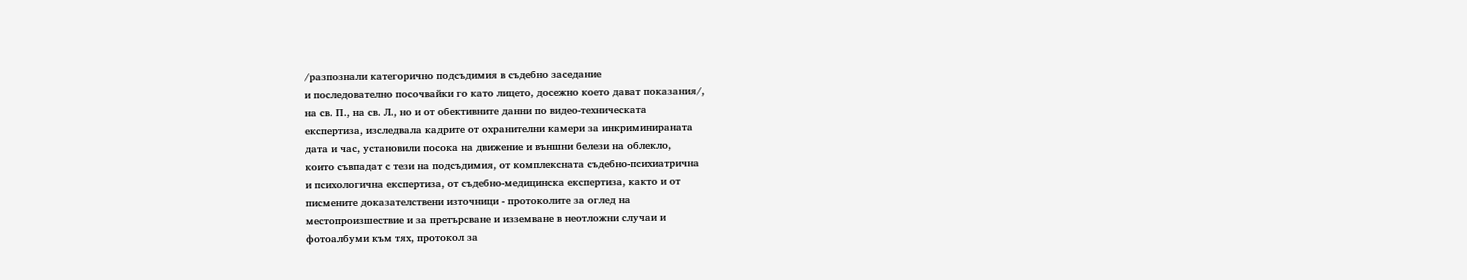/разпознали категорично подсъдимия в съдебно заседание
и последователно посочвайки го като лицето, досежно което дават показания/,
на св. П., на св. Л., но и от обективните данни по видео-техническата
експертиза, изследвала кадрите от охранителни камери за инкриминираната
дата и час, установили посока на движение и външни белези на облекло,
които съвпадат с тези на подсъдимия, от комплексната съдебно-психиатрична
и психологична експертиза, от съдебно-медицинска експертиза, както и от
писмените доказателствени източници - протоколите за оглед на
местопроизшествие и за претърсване и изземване в неотложни случаи и
фотоалбуми към тях, протокол за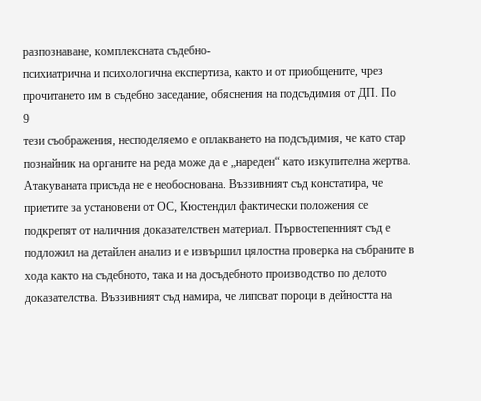разпознаване, комплексната съдебно-
психиатрична и психологична експертиза, както и от приобщените, чрез
прочитането им в съдебно заседание, обяснения на подсъдимия от ДП. По
9
тези съображения, несподеляемо е оплакването на подсъдимия, че като стар
познайник на органите на реда може да е „нареден“ като изкупителна жертва.
Атакуваната присъда не е необоснована. Въззивният съд констатира, че
приетите за установени от ОС, Кюстендил фактически положения се
подкрепят от наличния доказателствен материал. Първостепенният съд е
подложил на детайлен анализ и е извършил цялостна проверка на събраните в
хода както на съдебното, така и на досъдебното производство по делото
доказателства. Въззивният съд намира, че липсват пороци в дейността на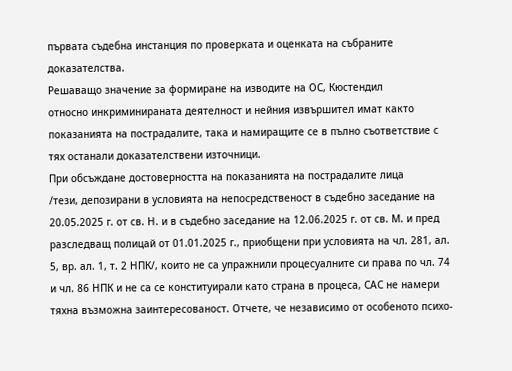първата съдебна инстанция по проверката и оценката на събраните
доказателства.
Решаващо значение за формиране на изводите на ОС, Кюстендил
относно инкриминираната деятелност и нейния извършител имат както
показанията на пострадалите, така и намиращите се в пълно съответствие с
тях останали доказателствени източници.
При обсъждане достоверността на показанията на пострадалите лица
/тези, депозирани в условията на непосредственост в съдебно заседание на
20.05.2025 г. от св. Н. и в съдебно заседание на 12.06.2025 г. от св. М. и пред
разследващ полицай от 01.01.2025 г., приобщени при условията на чл. 281, ал.
5, вр. ал. 1, т. 2 НПК/, които не са упражнили процесуалните си права по чл. 74
и чл. 86 НПК и не са се конституирали като страна в процеса, САС не намери
тяхна възможна заинтересованост. Отчетe, че независимо от особеното психо-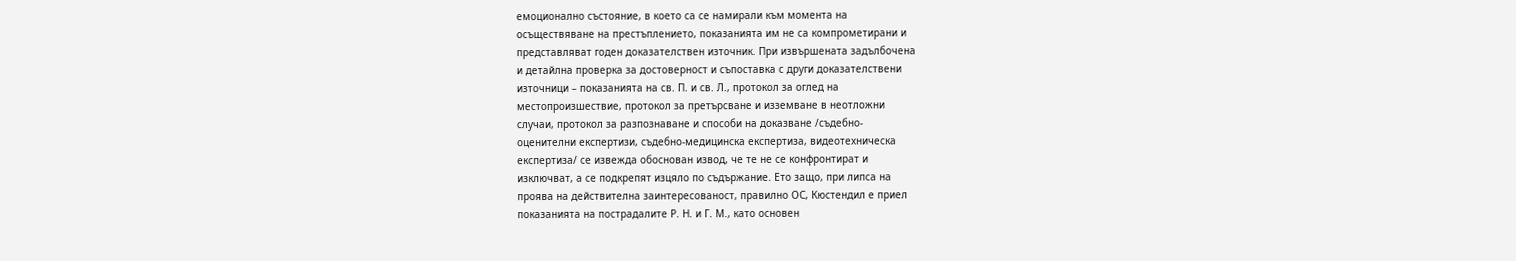емоционално състояние, в което са се намирали към момента на
осъществяване на престъплението, показанията им не са компрометирани и
представляват годен доказателствен източник. При извършената задълбочена
и детайлна проверка за достоверност и съпоставка с други доказателствени
източници – показанията на св. П. и св. Л., протокол за оглед на
местопроизшествие, протокол за претърсване и изземване в неотложни
случаи, протокол за разпознаване и способи на доказване /съдебно-
оценителни експертизи, съдебно-медицинска експертиза, видеотехническа
експертиза/ се извежда обоснован извод, че те не се конфронтират и
изключват, а се подкрепят изцяло по съдържание. Ето защо, при липса на
проява на действителна заинтересованост, правилно ОС, Кюстендил е приел
показанията на пострадалите Р. Н. и Г. М., като основен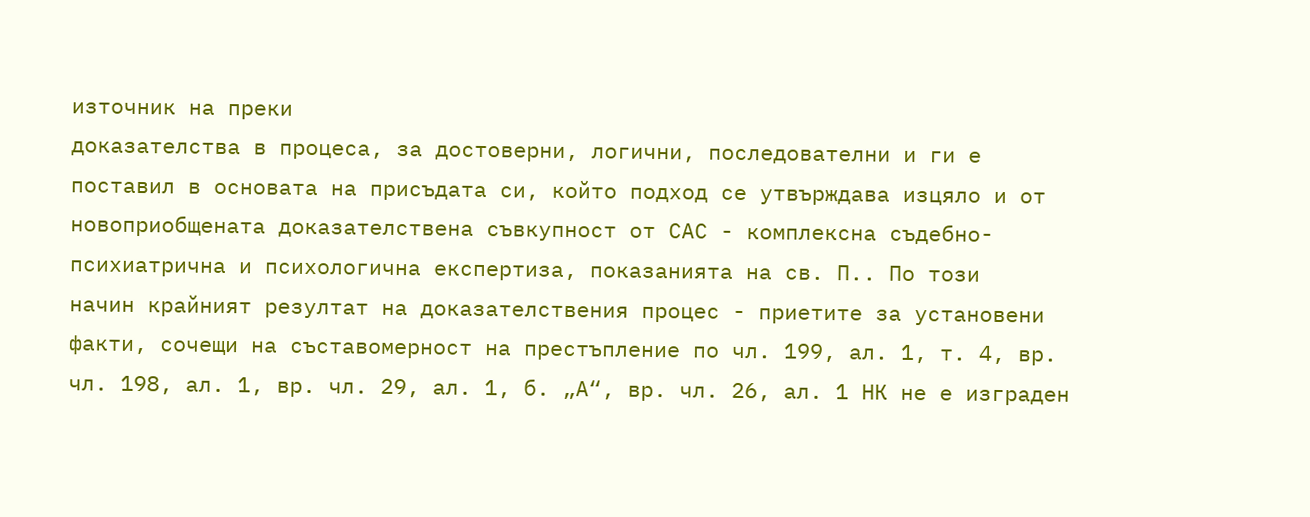източник на преки
доказателства в процеса, за достоверни, логични, последователни и ги е
поставил в основата на присъдата си, който подход се утвърждава изцяло и от
новоприобщената доказателствена съвкупност от САС - комплексна съдебно-
психиатрична и психологична експертиза, показанията на св. П.. По този
начин крайният резултат на доказателствения процес - приетите за установени
факти, сочещи на съставомерност на престъпление по чл. 199, ал. 1, т. 4, вр.
чл. 198, ал. 1, вр. чл. 29, ал. 1, б. „А“, вр. чл. 26, ал. 1 НК не е изграден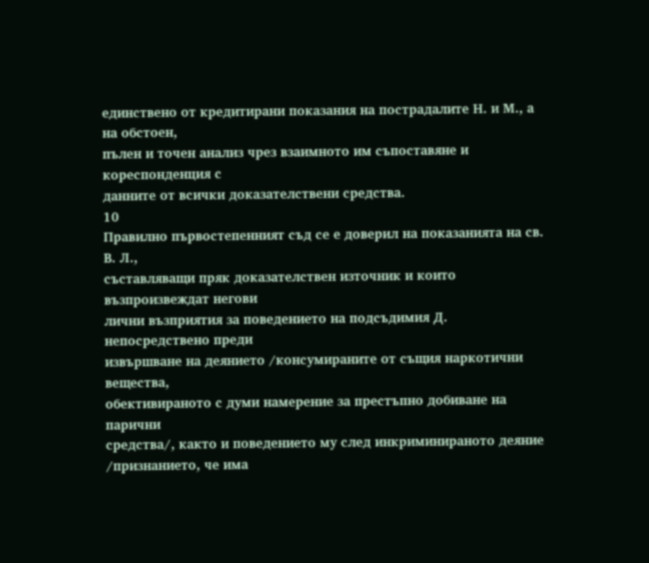единствено от кредитирани показания на пострадалите Н. и М., а на обстоен,
пълен и точен анализ чрез взаимното им съпоставяне и кореспонденция с
данните от всички доказателствени средства.
10
Правилно първостепенният съд се е доверил на показанията на св. В. Л.,
съставляващи пряк доказателствен източник и които възпроизвеждат негови
лични възприятия за поведението на подсъдимия Д. непосредствено преди
извършване на деянието /консумираните от същия наркотични вещества,
обективираното с думи намерение за престъпно добиване на парични
средства/, както и поведението му след инкриминираното деяние
/признанието, че има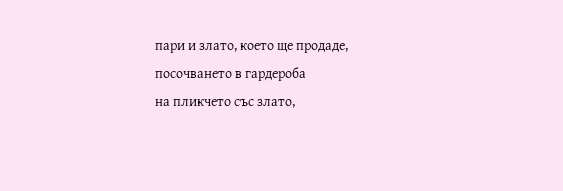пари и злато, което ще продаде, посочването в гардероба
на пликчето със злато,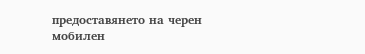предоставянето на черен мобилен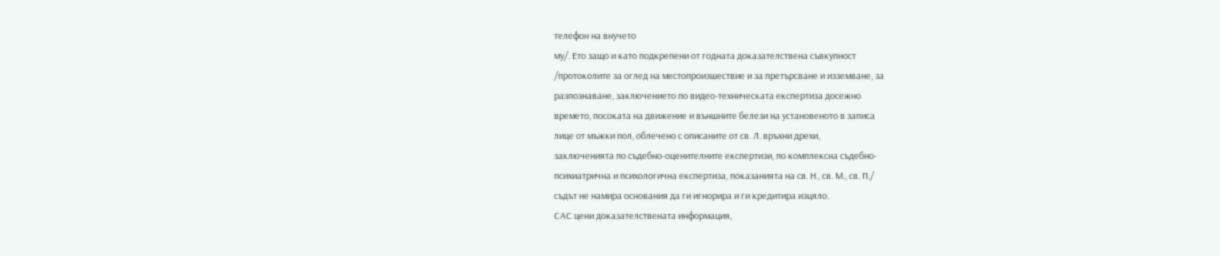телефон на внучето
му/. Ето защо и като подкрепени от годната доказателствена съвкупност
/протоколите за оглед на местопроизшествие и за претърсване и изземване, за
разпознаване, заключението по видео-техническата експертиза досежно
времето, посоката на движение и външните белези на установеното в записа
лице от мъжки пол, облечено с описаните от св. Л. връхни дрехи,
заключенията по съдебно-оценителните експертизи, по комплексна съдебно-
психиатрична и психологична експертиза, показанията на св. Н., св. М., св. П./
съдът не намира основания да ги игнорира и ги кредитира изцяло.
САС цени доказателствената информация,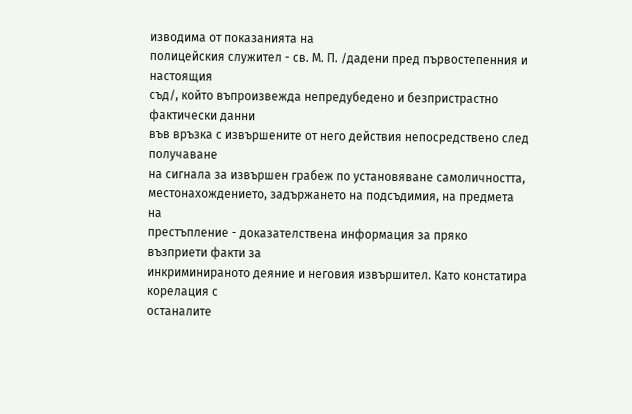изводима от показанията на
полицейския служител - св. М. П. /дадени пред първостепенния и настоящия
съд/, който въпроизвежда непредубедено и безпристрастно фактически данни
във връзка с извършените от него действия непосредствено след получаване
на сигнала за извършен грабеж по установяване самоличността,
местонахождението, задържането на подсъдимия, на предмета на
престъпление - доказателствена информация за пряко възприети факти за
инкриминираното деяние и неговия извършител. Като констатира корелация с
останалите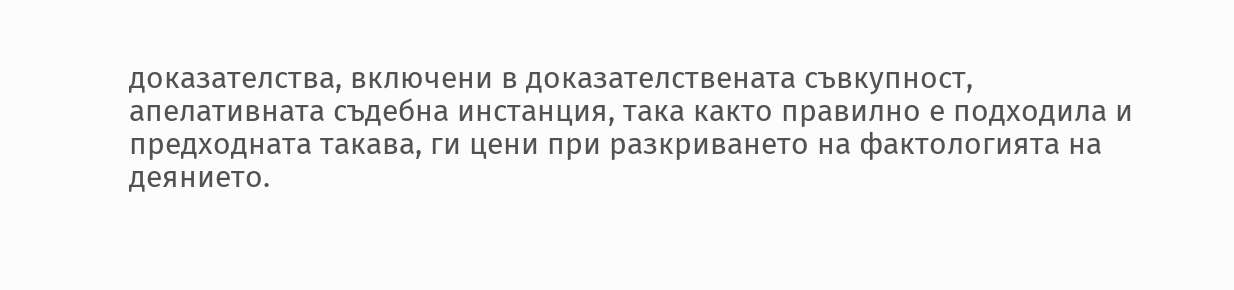доказателства, включени в доказателствената съвкупност,
апелативната съдебна инстанция, така както правилно е подходила и
предходната такава, ги цени при разкриването на фактологията на деянието.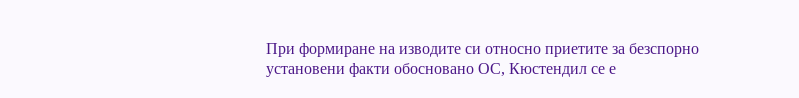При формиране на изводите си относно приетите за безспорно
установени факти обосновано ОС, Кюстендил се е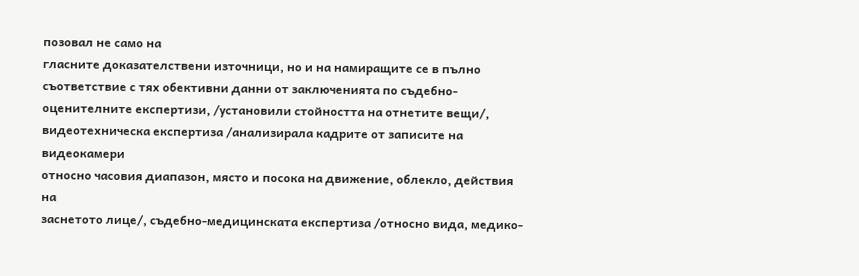позовал не само на
гласните доказателствени източници, но и на намиращите се в пълно
съответствие с тях обективни данни от заключенията по съдебно-
оценителните експертизи, /установили стойността на отнетите вещи/,
видеотехническа експертиза /анализирала кадрите от записите на видеокамери
относно часовия диапазон, място и посока на движение, облекло, действия на
заснетото лице/, съдебно-медицинската експертиза /относно вида, медико-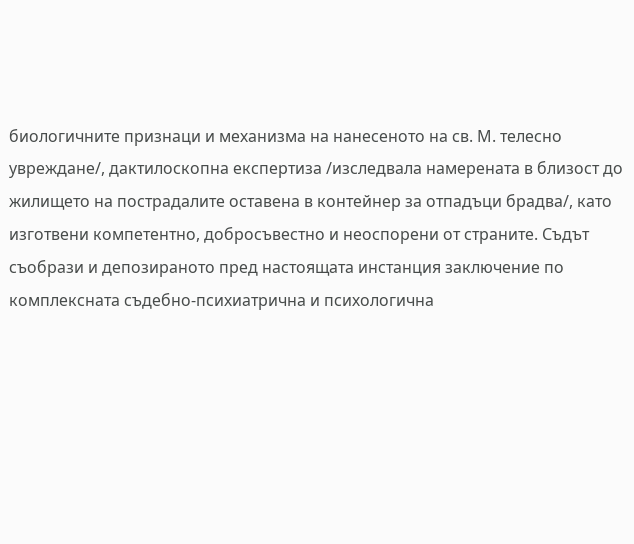биологичните признаци и механизма на нанесеното на св. М. телесно
увреждане/, дактилоскопна експертиза /изследвала намерената в близост до
жилището на пострадалите оставена в контейнер за отпадъци брадва/, като
изготвени компетентно, добросъвестно и неоспорени от страните. Съдът
съобрази и депозираното пред настоящата инстанция заключение по
комплексната съдебно-психиатрична и психологична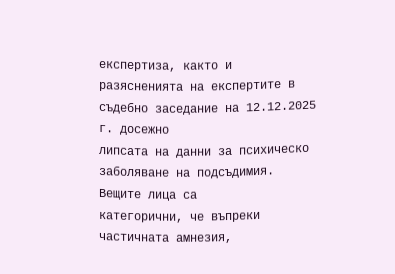експертиза, както и
разясненията на експертите в съдебно заседание на 12.12.2025 г. досежно
липсата на данни за психическо заболяване на подсъдимия. Вещите лица са
категорични, че въпреки частичната амнезия,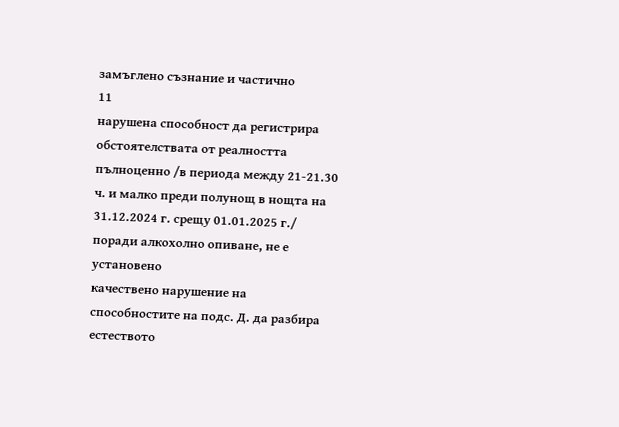замъглено съзнание и частично
11
нарушена способност да регистрира обстоятелствата от реалността
пълноценно /в периода между 21-21.30 ч. и малко преди полунощ в нощта на
31.12.2024 г. срещу 01.01.2025 г./ поради алкохолно опиване, не е установено
качествено нарушение на способностите на подс. Д. да разбира естеството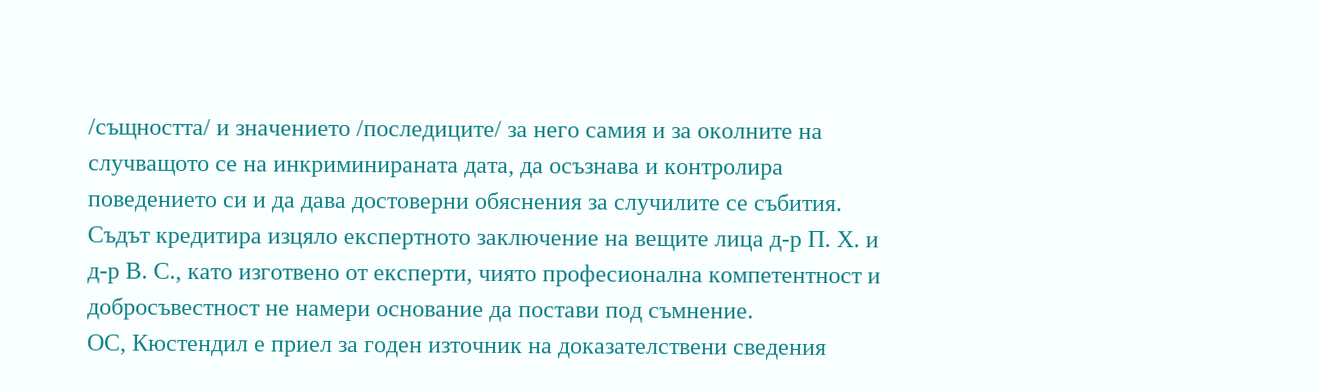/същността/ и значението /последиците/ за него самия и за околните на
случващото се на инкриминираната дата, да осъзнава и контролира
поведението си и да дава достоверни обяснения за случилите се събития.
Съдът кредитира изцяло експертното заключение на вещите лица д-р П. Х. и
д-р В. С., като изготвено от експерти, чиято професионална компетентност и
добросъвестност не намери основание да постави под съмнение.
ОС, Кюстендил е приел за годен източник на доказателствени сведения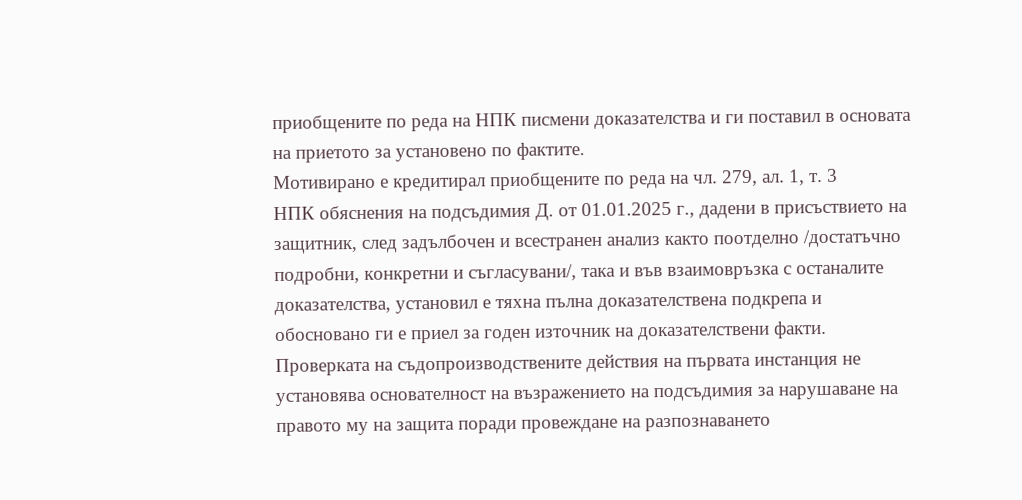приобщените по реда на НПК писмени доказателства и ги поставил в основата
на приетото за установено по фактите.
Мотивирано е кредитирал приобщените по реда на чл. 279, ал. 1, т. 3
НПК обяснения на подсъдимия Д. от 01.01.2025 г., дадени в присъствието на
защитник, след задълбочен и всестранен анализ както поотделно /достатъчно
подробни, конкретни и съгласувани/, така и във взаимовръзка с останалите
доказателства, установил е тяхна пълна доказателствена подкрепа и
обосновано ги е приел за годен източник на доказателствени факти.
Проверката на съдопроизводствените действия на първата инстанция не
установява основателност на възражението на подсъдимия за нарушаване на
правото му на защита поради провеждане на разпознаването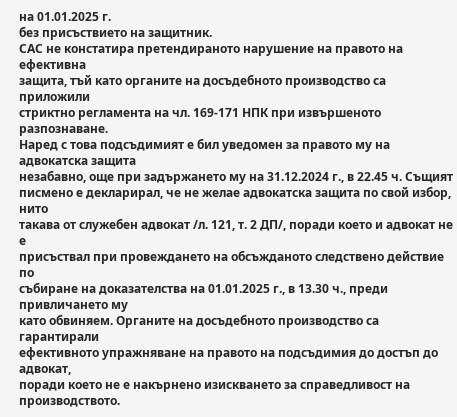на 01.01.2025 г.
без присъствието на защитник.
САС не констатира претендираното нарушение на правото на ефективна
защита, тъй като органите на досъдебното производство са приложили
стриктно регламента на чл. 169-171 НПК при извършеното разпознаване.
Наред с това подсъдимият е бил уведомен за правото му на адвокатска защита
незабавно, още при задържането му на 31.12.2024 г., в 22.45 ч. Същият
писмено е декларирал, че не желае адвокатска защита по свой избор, нито
такава от служебен адвокат /л. 121, т. 2 ДП/, поради което и адвокат не е
присъствал при провеждането на обсъжданото следствено действие по
събиране на доказателства на 01.01.2025 г., в 13.30 ч., преди привличането му
като обвиняем. Органите на досъдебното производство са гарантирали
ефективното упражняване на правото на подсъдимия до достъп до адвокат,
поради което не е накърнено изискването за справедливост на производството.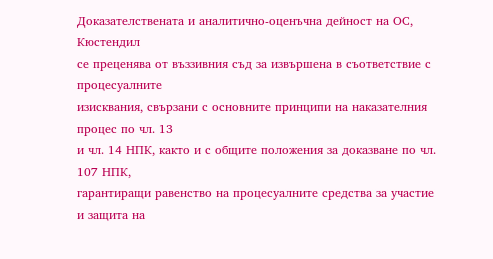Доказателствената и аналитично-оценъчна дейност на ОС, Кюстендил
се преценява от въззивния съд за извършена в съответствие с процесуалните
изисквания, свързани с основните принципи на наказателния процес по чл. 13
и чл. 14 НПК, както и с общите положения за доказване по чл. 107 НПК,
гарантиращи равенство на процесуалните средства за участие и защита на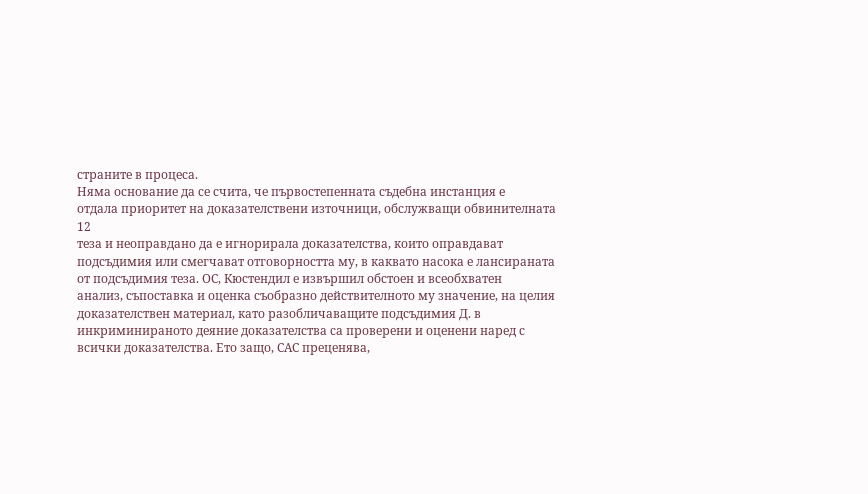страните в процеса.
Няма основание да се счита, че първостепенната съдебна инстанция е
отдала приоритет на доказателствени източници, обслужващи обвинителната
12
теза и неоправдано да е игнорирала доказателства, които оправдават
подсъдимия или смегчават отговорността му, в каквато насока е лансираната
от подсъдимия теза. ОС, Кюстендил е извършил обстоен и всеобхватен
анализ, съпоставка и оценка съобразно действителното му значение, на целия
доказателствен материал, като разобличаващите подсъдимия Д. в
инкриминираното деяние доказателства са проверени и оценени наред с
всички доказателства. Ето защо, САС преценява,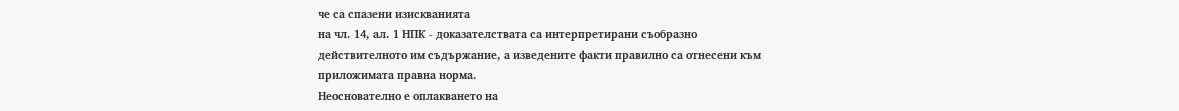че са спазени изискванията
на чл. 14, ал. 1 НПК - доказателствата са интерпретирани съобразно
действителното им съдържание, а изведените факти правилно са отнесени към
приложимата правна норма.
Неоснователно е оплакването на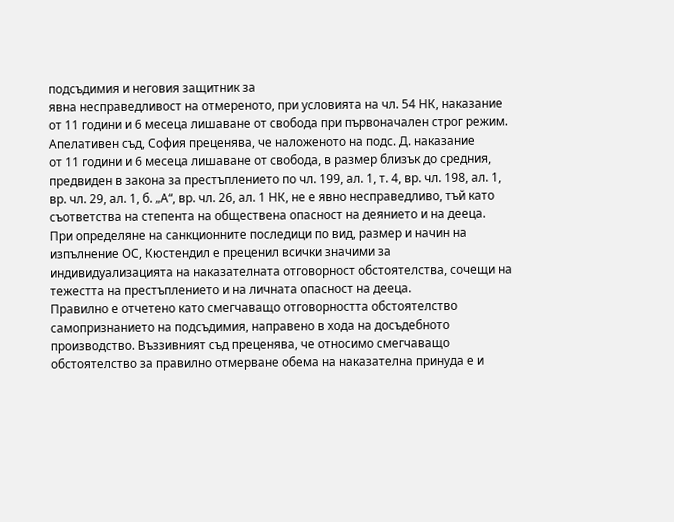подсъдимия и неговия защитник за
явна несправедливост на отмереното, при условията на чл. 54 НК, наказание
от 11 години и 6 месеца лишаване от свобода при първоначален строг режим.
Апелативен съд, София преценява, че наложеното на подс. Д. наказание
от 11 години и 6 месеца лишаване от свобода, в размер близък до средния,
предвиден в закона за престъплението по чл. 199, ал. 1, т. 4, вр. чл. 198, ал. 1,
вр. чл. 29, ал. 1, б. „А“, вр. чл. 26, ал. 1 НК, не е явно несправедливо, тъй като
съответства на степента на обществена опасност на деянието и на дееца.
При определяне на санкционните последици по вид, размер и начин на
изпълнение ОС, Кюстендил е преценил всички значими за
индивидуализацията на наказателната отговорност обстоятелства, сочещи на
тежестта на престъплението и на личната опасност на дееца.
Правилно е отчетено като смегчаващо отговорността обстоятелство
самопризнанието на подсъдимия, направено в хода на досъдебното
производство. Въззивният съд преценява, че относимо смегчаващо
обстоятелство за правилно отмерване обема на наказателна принуда е и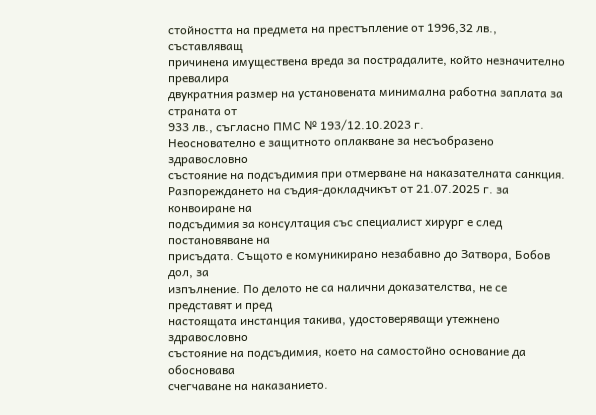стойността на предмета на престъпление от 1996,32 лв., съставляващ
причинена имуществена вреда за пострадалите, който незначително превалира
двукратния размер на установената минимална работна заплата за страната от
933 лв., съгласно ПМС № 193/12.10.2023 г.
Неоснователно е защитното оплакване за несъобразено здравословно
състояние на подсъдимия при отмерване на наказателната санкция.
Разпореждането на съдия-докладчикът от 21.07.2025 г. за конвоиране на
подсъдимия за консултация със специалист хирург е след постановяване на
присъдата. Същото е комуникирано незабавно до Затвора, Бобов дол, за
изпълнение. По делото не са налични доказателства, не се представят и пред
настоящата инстанция такива, удостоверяващи утежнено здравословно
състояние на подсъдимия, което на самостойно основание да обосновава
счегчаване на наказанието.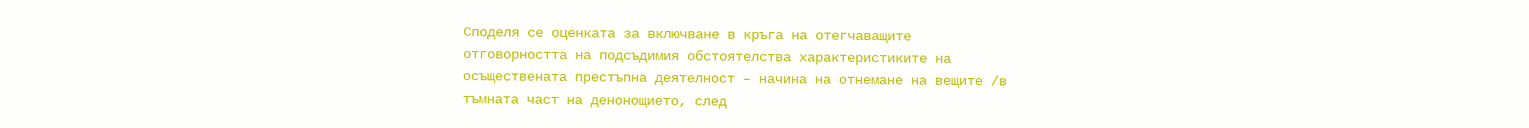Споделя се оценката за включване в кръга на отегчаващите
отговорността на подсъдимия обстоятелства характеристиките на
осъществената престъпна деятелност – начина на отнемане на вещите /в
тъмната част на денонощието, след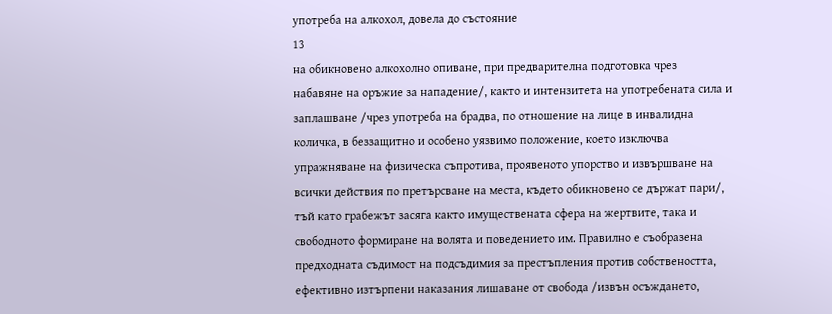употреба на алкохол, довела до състояние
13
на обикновено алкохолно опиване, при предварителна подготовка чрез
набавяне на оръжие за нападение/, както и интензитета на употребената сила и
заплашване /чрез употреба на брадва, по отношение на лице в инвалидна
количка, в беззащитно и особено уязвимо положение, което изключва
упражняване на физическа съпротива, проявеното упорство и извършване на
всички действия по претърсване на места, където обикновено се държат пари/,
тъй като грабежът засяга както имуществената сфера на жертвите, така и
свободното формиране на волята и поведението им. Правилно е съобразена
предходната съдимост на подсъдимия за престъпления против собствеността,
ефективно изтърпени наказания лишаване от свобода /извън осъждането,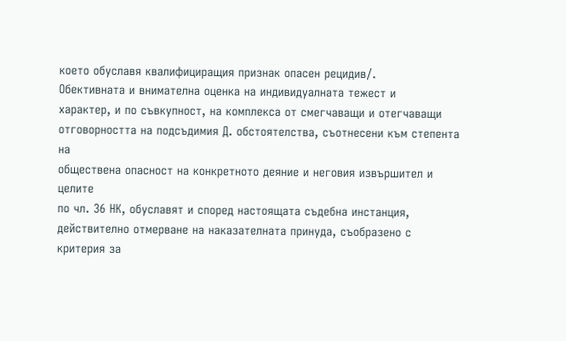което обуславя квалифициращия признак опасен рецидив/.
Обективната и внимателна оценка на индивидуалната тежест и
характер, и по съвкупност, на комплекса от смегчаващи и отегчаващи
отговорността на подсъдимия Д. обстоятелства, съотнесени към степента на
обществена опасност на конкретното деяние и неговия извършител и целите
по чл. 36 НК, обуславят и според настоящата съдебна инстанция,
действително отмерване на наказателната принуда, съобразено с критерия за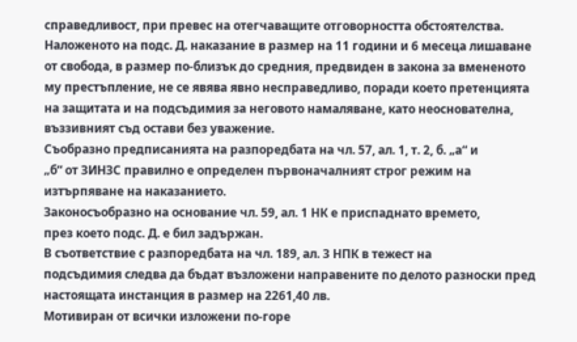справедливост, при превес на отегчаващите отговорността обстоятелства.
Наложеното на подс. Д. наказание в размер на 11 години и 6 месеца лишаване
от свобода, в размер по-близък до средния, предвиден в закона за вмененото
му престъпление, не се явява явно несправедливо, поради което претенцията
на защитата и на подсъдимия за неговото намаляване, като неоснователна,
въззивният съд остави без уважение.
Съобразно предписанията на разпоредбата на чл. 57, ал. 1, т. 2, б. „а“ и
„б“ от ЗИНЗС правилно е определен първоначалният строг режим на
изтърпяване на наказанието.
Законосъобразно на основание чл. 59, ал. 1 НК е приспаднато времето,
през което подс. Д. е бил задържан.
В съответствие с разпоредбата на чл. 189, ал. 3 НПК в тежест на
подсъдимия следва да бъдат възложени направените по делото разноски пред
настоящата инстанция в размер на 2261,40 лв.
Мотивиран от всички изложени по-горе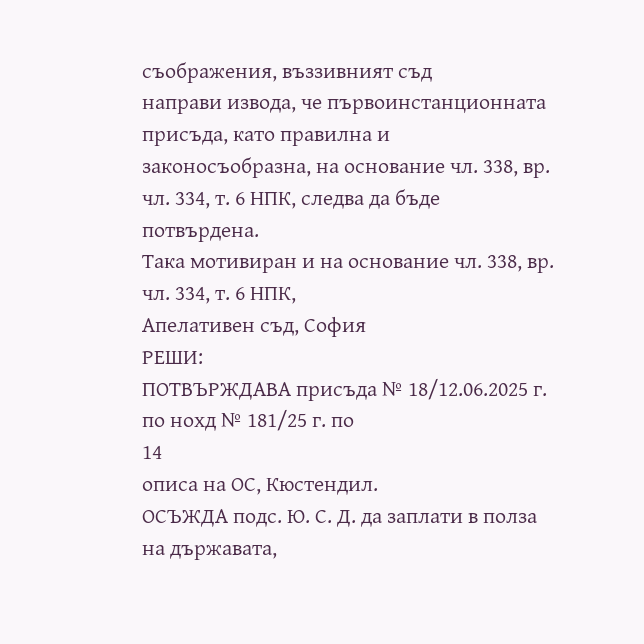съображения, въззивният съд
направи извода, че първоинстанционната присъда, като правилна и
законосъобразна, на основание чл. 338, вр. чл. 334, т. 6 НПК, следва да бъде
потвърдена.
Така мотивиран и на основание чл. 338, вр. чл. 334, т. 6 НПК,
Апелативен съд, София
РЕШИ:
ПОТВЪРЖДАВА присъда № 18/12.06.2025 г. по нохд № 181/25 г. по
14
описа на ОС, Кюстендил.
ОСЪЖДА подс. Ю. С. Д. да заплати в полза на държавата,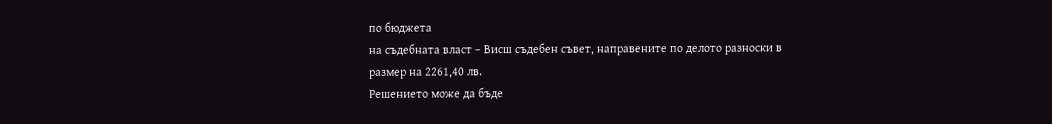по бюджета
на съдебната власт – Висш съдебен съвет, направените по делото разноски в
размер на 2261,40 лв.
Решението може да бъде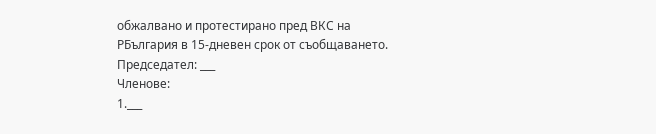обжалвано и протестирано пред ВКС на
РБългария в 15-дневен срок от съобщаването.
Председател: ___
Членове:
1.___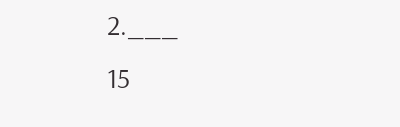2.___
15